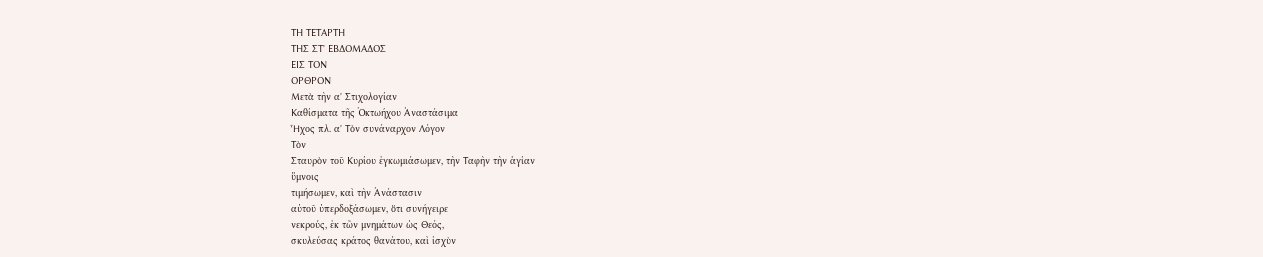ΤΗ ΤΕΤΑΡΤΗ
ΤΗΣ ΣΤ' ΕΒΔΟΜΑΔΟΣ
ΕΙΣ ΤΟΝ
ΟΡΘΡΟΝ
Μετὰ τὴν α' Στιχολογίαν
Καθίσματα τῆς Ὀκτωήχου Ἀναστάσιμα
Ἦχος πλ. α' Τὸν συνάναρχον Λόγον
Τὸν
Σταυρὸν τοῦ Κυρίου ἐγκωμιάσωμεν, τὴν Ταφὴν τὴν ἁγίαν
ὕμνοις
τιμήσωμεν, καὶ τὴν Ἀνάστασιν
αὐτοῦ ὑπερδοξάσωμεν, ὅτι συνήγειρε
νεκρούς, ἐκ τῶν μνημάτων ὡς Θεός,
σκυλεύσας κράτος θανάτου, καὶ ἰσχὺν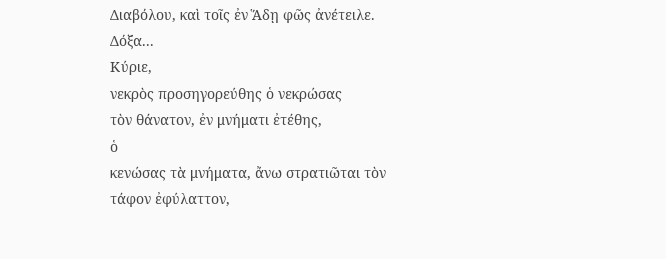Διαβόλου, καὶ τοῖς ἐν Ἅδῃ φῶς ἀνέτειλε.
Δόξα...
Κύριε,
νεκρὸς προσηγορεύθης ὁ νεκρώσας
τὸν θάνατον, ἐν μνήματι ἐτέθης,
ὁ
κενώσας τὰ μνήματα, ἄνω στρατιῶται τὸν
τάφον ἐφύλαττον,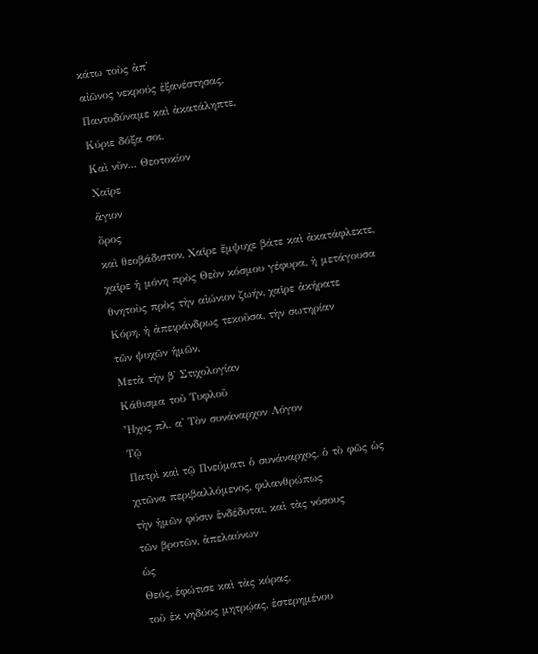κάτω τοὺς ἀπ'
αἰῶνος νεκρούς ἐξανέστησας,
Παντοδύναμε καὶ ἀκατάληπτε,
Κύριε δόξα σοι.
Καὶ νῦν... Θεοτοκίον
Χαῖρε
ἅγιον
ὄρος
καὶ θεοβάδιστον, Χαῖρε ἔμψυχε βάτε καὶ ἀκατάφλεκτε,
χαῖρε ἡ μόνη πρὸς Θεὸν κόσμου γέφυρα, ἡ μετάγουσα
θνητοὺς πρὸς τὴν αἰώνιον ζωήν, χαῖρε ἀκήρατε
Κόρη, ἡ ἀπειράνδρως τεκοῦσα, τὴν σωτηρίαν
τῶν ψυχῶν ἡμῶν.
Μετὰ τὴν β' Στιχολογίαν
Κάθισμα τοῦ Τυφλοῦ
Ἦχος πλ. α' Τὸν συνάναρχον Λόγον
Τῷ
Πατρὶ καὶ τῷ Πνεύματι ὁ συνάναρχος, ὁ τὸ φῶς ὡς
χιτῶνα περιβαλλόμενος, φιλανθρώπως
τὴν ἡμῶν φύσιν ἐνδέδυται, καὶ τὰς νόσους
τῶν βροτῶν, ἀπελαύνων
ὡς
Θεός, ἐφώτισε καὶ τὰς κόρας,
τοῦ ἐκ νηδύος μητρῴας, ἐστερημένου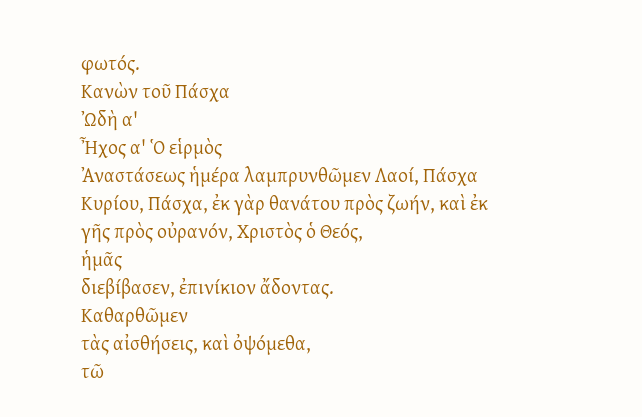φωτός.
Κανὼν τοῦ Πάσχα
Ὠδὴ α'
Ἦχος α' Ὁ εἱρμὸς
Ἀναστάσεως ἡμέρα λαμπρυνθῶμεν Λαοί, Πάσχα
Κυρίου, Πάσχα, ἐκ γὰρ θανάτου πρὸς ζωήν, καὶ ἐκ
γῆς πρὸς οὐρανόν, Χριστὸς ὁ Θεός,
ἡμᾶς
διεβίβασεν, ἐπινίκιον ἄδοντας.
Καθαρθῶμεν
τὰς αἰσθήσεις, καὶ ὀψόμεθα,
τῶ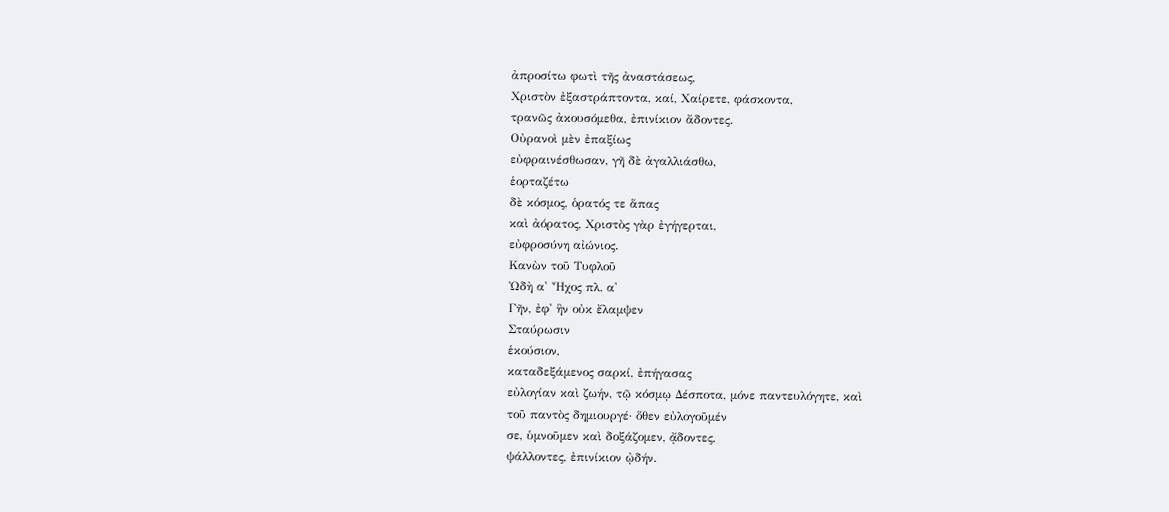ἀπροσίτω φωτὶ τῆς ἀναστάσεως,
Χριστὸν ἐξαστράπτοντα, καί, Χαίρετε, φάσκοντα,
τρανῶς ἀκουσόμεθα, ἐπινίκιον ἄδοντες.
Οὐρανοὶ μὲν ἐπαξίως
εὐφραινέσθωσαν, γῆ δὲ ἀγαλλιάσθω,
ἑορταζέτω
δὲ κόσμος, ὁρατός τε ἅπας
καὶ ἀόρατος, Χριστὸς γὰρ ἐγήγερται,
εὐφροσύνη αἰώνιος.
Κανὼν τοῦ Τυφλοῦ
Ὠδὴ α' Ἦχος πλ. α'
Γῆν, ἐφ' ἣν οὐκ ἔλαμψεν
Σταύρωσιν
ἑκούσιον,
καταδεξάμενος σαρκί, ἐπήγασας
εὐλογίαν καὶ ζωήν, τῷ κόσμῳ Δέσποτα, μόνε παντευλόγητε, καὶ
τοῦ παντὸς δημιουργέ· ὅθεν εὐλογοῦμέν
σε, ὑμνοῦμεν καὶ δοξάζομεν, ᾄδοντες,
ψάλλοντες, ἐπινίκιον ᾠδήν.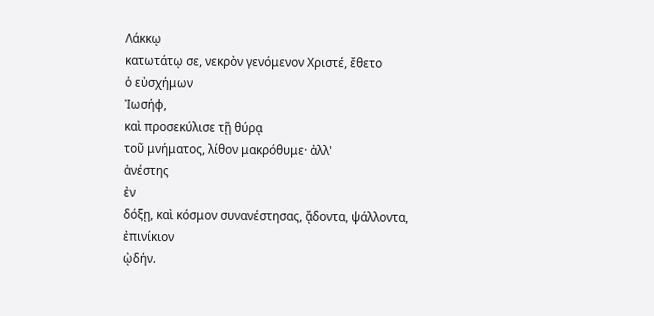Λάκκῳ
κατωτάτῳ σε, νεκρὸν γενόμενον Χριστέ, ἔθετο
ὁ εὐσχήμων
Ἰωσήφ,
καὶ προσεκύλισε τῇ θύρᾳ
τοῦ μνήματος, λίθον μακρόθυμε· ἀλλ'
ἀνέστης
ἐν
δόξῃ, καὶ κόσμον συνανέστησας, ᾄδοντα, ψάλλοντα,
ἐπινίκιον
ᾠδήν.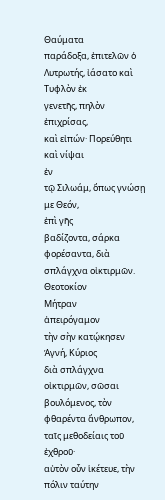Θαύματα
παράδοξα, ἐπιτελῶν ὁ
Λυτρωτής, ἰάσατο καὶ Τυφλὸν ἐκ
γενετῆς, πηλὸν ἐπιχρίσας,
καὶ εἰπών· Πορεύθητι καὶ νίψαι
ἐν
τῷ Σιλωάμ, ὅπως γνώσῃ με Θεόν,
ἐπὶ γῆς
βαδίζοντα, σάρκα φορέσαντα, διὰ
σπλάγχνα οἰκτιρμῶν.
Θεοτοκίον
Μήτραν
ἀπειρόγαμον
τὴν σὴν κατῴκησεν Ἁγνή, Κύριος
διὰ σπλάγχνα οἰκτιρμῶν, σῶσαι
βουλόμενος, τὸν φθαρέντα ἄνθρωπον,
ταῖς μεθοδείαις τοῦ ἐχθροῦ·
αὐτὸν οὖν ἱκέτευε, τὴν πόλιν ταύτην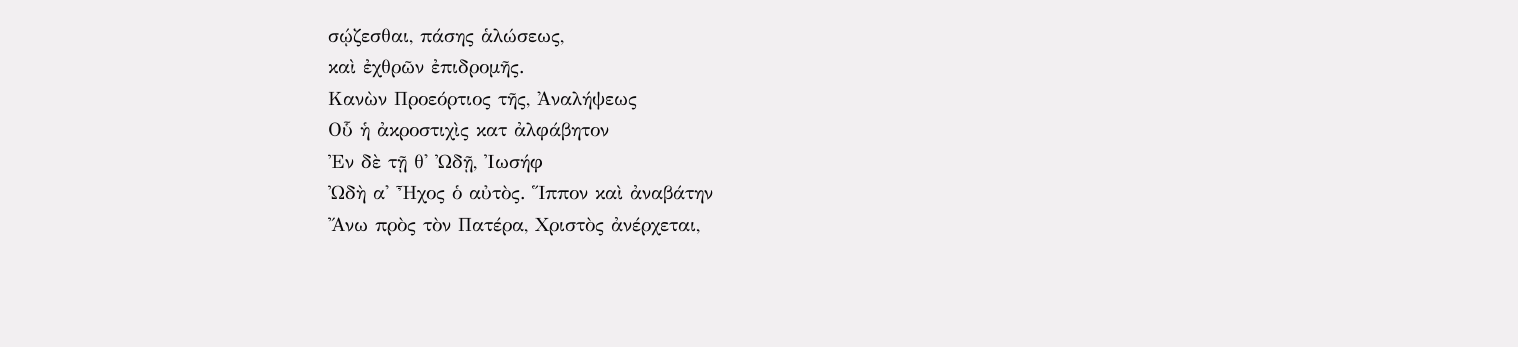σῴζεσθαι, πάσης ἁλώσεως,
καὶ ἐχθρῶν ἐπιδρομῆς.
Κανὼν Προεόρτιος τῆς, Ἀναλήψεως
Οὗ ἡ ἀκροστιχὶς κατ ἀλφάβητον
Ἐν δὲ τῇ θ' Ὠδῇ, Ἰωσήφ
Ὠδὴ α' Ἦχος ὁ αὐτὸς. Ἵππον καὶ ἀναβάτην
Ἄνω πρὸς τὸν Πατέρα, Χριστὸς ἀνέρχεται,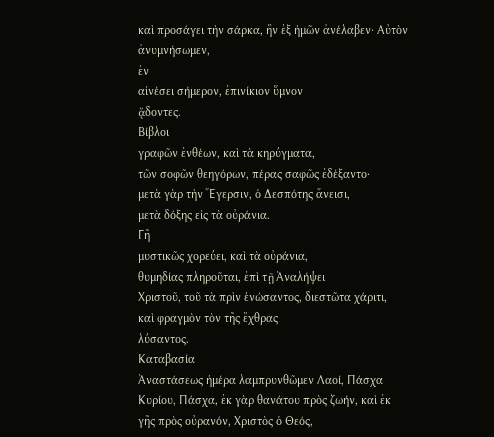καὶ προσάγει τὴν σάρκα, ἣν ἐξ ἡμῶν ἀνέλαβεν· Αὐτὸν ἀνυμνήσωμεν,
ἐν
αἰνέσει σήμερον, ἐπινίκιον ὕμνον
ᾄδοντες.
Βίβλοι
γραφῶν ἐνθέων, καὶ τὰ κηρύγματα,
τῶν σοφῶν θεηγόρων, πέρας σαφῶς ἐδέξαντο·
μετὰ γὰρ τὴν Ἔγερσιν, ὁ Δεσπότης ἄνεισι,
μετὰ δόξης εἰς τὰ οὐράνια.
Γῆ
μυστικῶς χορεύει, καὶ τὰ οὐράνια,
θυμηδίας πληροῦται, ἐπὶ τῇ Ἀναλήψει
Χριστοῦ, τοῦ τὰ πρὶν ἑνώσαντος, διεστῶτα χάριτι,
καὶ φραγμὸν τὸν τῆς ἔχθρας
λύσαντος.
Καταβασία
Ἀναστάσεως ἡμέρα λαμπρυνθῶμεν Λαοί, Πάσχα
Κυρίου, Πάσχα, ἐκ γὰρ θανάτου πρὸς ζωήν, καὶ ἐκ
γῆς πρὸς οὐρανόν, Χριστὸς ὁ Θεός,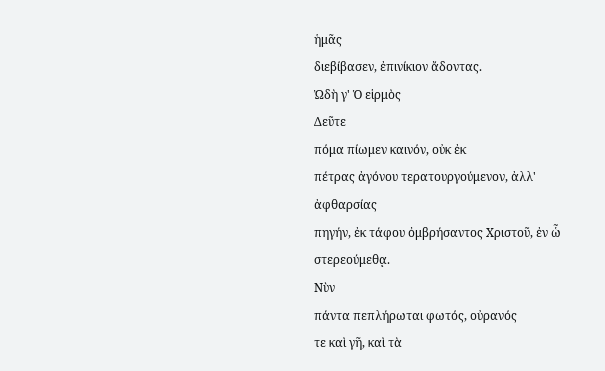ἡμᾶς
διεβίβασεν, ἐπινίκιον ἄδοντας.
Ὠδὴ γ' Ὁ εἱρμὸς
Δεῦτε
πόμα πίωμεν καινόν, οὐκ ἐκ
πέτρας ἀγόνου τερατουργούμενον, ἀλλ'
ἀφθαρσίας
πηγήν, ἐκ τάφου ὀμβρήσαντος Χριστοῦ, ἐν ὧ
στερεούμεθᾳ.
Νὺν
πάντα πεπλήρωται φωτός, οὐρανός
τε καὶ γῆ, καὶ τὰ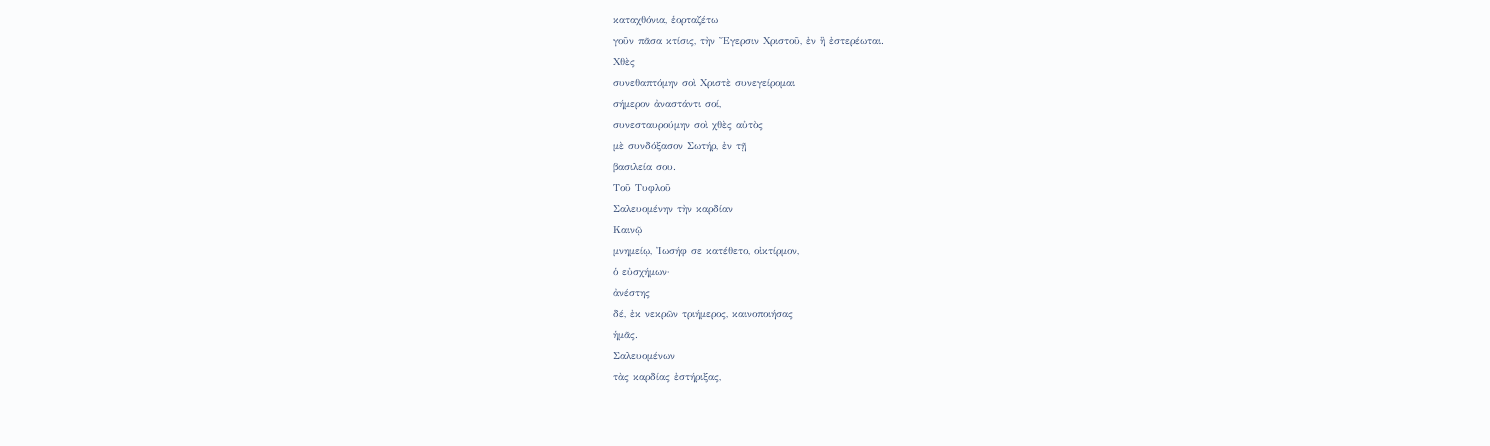καταχθόνια, ἑορταζέτω
γοῦν πᾶσα κτίσις, τὴν Ἔγερσιν Χριστοῦ, ἐν ἢ ἐστερέωται.
Χθὲς
συνεθαπτόμην σοὶ Χριστὲ συνεγείρομαι
σήμερον ἀναστάντι σοί,
συνεσταυρούμην σοὶ χθὲς αὐτὸς
μὲ συνδόξασον Σωτήρ, ἐν τῇ
βασιλεία σου.
Τοῦ Τυφλοῦ
Σαλευομένην τὴν καρδίαν
Καινῷ
μνημείῳ, Ἰωσήφ σε κατέθετο, οἰκτίρμον,
ὁ εὐσχήμων·
ἀνέστης
δέ, ἐκ νεκρῶν τριήμερος, καινοποιήσας
ἡμᾶς.
Σαλευομένων
τὰς καρδίας ἐστήριξας,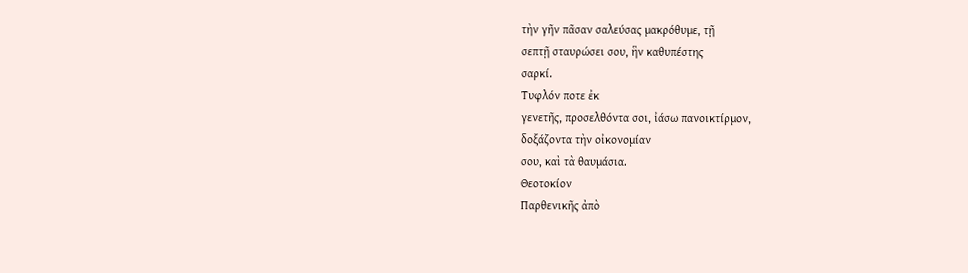τὴν γῆν πᾶσαν σαλεύσας μακρόθυμε, τῇ
σεπτῇ σταυρώσει σου, ἣν καθυπέστης
σαρκί.
Τυφλόν ποτε ἐκ
γενετῆς, προσελθόντα σοι, ἰάσω πανοικτίρμον,
δοξάζοντα τὴν οἰκονομίαν
σου, καὶ τὰ θαυμάσια.
Θεοτοκίον
Παρθενικῆς ἀπὸ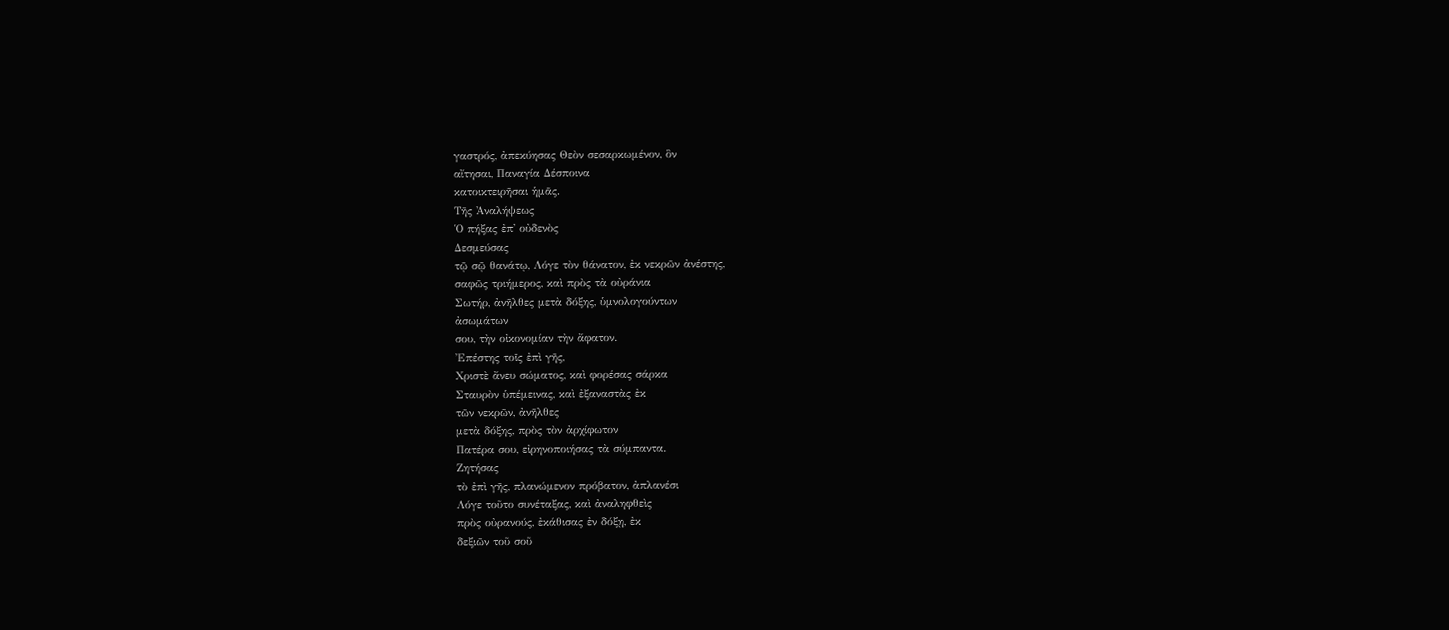γαστρός, ἀπεκύησας Θεὸν σεσαρκωμένον, ὃν
αἴτησαι, Παναγία Δέσποινα
κατοικτειρῆσαι ἡμᾶς.
Τῆς Ἀναλήψεως
Ὁ πήξας ἐπ' οὐδενὸς
Δεσμεύσας
τῷ σῷ θανάτῳ, Λόγε τὸν θάνατον, ἐκ νεκρῶν ἀνέστης,
σαφῶς τριήμερος, καὶ πρὸς τὰ οὐράνια
Σωτήρ, ἀνῆλθες μετὰ δόξης, ὑμνολογούντων
ἀσωμάτων
σου, τὴν οἰκονομίαν τὴν ἄφατον.
Ἐπέστης τοῖς ἐπὶ γῆς,
Χριστὲ ἄνευ σώματος, καὶ φορέσας σάρκα
Σταυρὸν ὑπέμεινας, καὶ ἐξαναστὰς ἐκ
τῶν νεκρῶν, ἀνῆλθες
μετὰ δόξης, πρὸς τὸν ἀρχίφωτον
Πατέρα σου, εἰρηνοποιήσας τὰ σύμπαντα.
Ζητήσας
τὸ ἐπὶ γῆς, πλανώμενον πρόβατον, ἀπλανέσι
Λόγε τοῦτο συνέταξας, καὶ ἀναληφθεὶς
πρὸς οὐρανούς, ἐκάθισας ἐν δόξῃ, ἐκ
δεξιῶν τοῦ σοῦ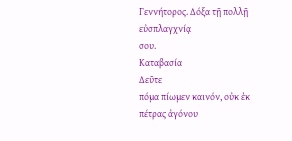Γεννήτορος. Δόξα τῇ πολλῇ εὐσπλαγχνίᾳ
σου.
Καταβασία
Δεῦτε
πόμα πίωμεν καινόν, οὐκ ἐκ
πέτρας ἀγόνου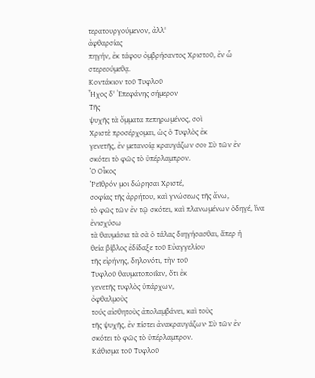τερατουργούμενον, ἀλλ'
ἀφθαρσίας
πηγήν, ἐκ τάφου ὀμβρήσαντος Χριστοῦ, ἐν ὧ
στερεούμεθᾳ.
Κοντάκιον τοῦ Τυφλοῦ
Ἦχος δ' Ἐπεφάνης σήμερον
Τῆς
ψυχῆς τὰ ὄμματα πεπηρωμένος, σοὶ
Χριστὲ προσέρχομαι, ὡς ὁ Τυφλὸς ἐκ
γενετῆς, ἐν μετανοίᾳ κραυγάζων σοι· Σὺ τῶν ἐν
σκότει τὸ φῶς τὸ ὑπέρλαμπρον.
Ὁ Οἶκος
Ῥεῖθρόν μοι δώρησαι Χριστέ,
σοφίας τῆς ἀρρήτου, καὶ γνώσεως τῆς ἄνω,
τὸ φῶς τῶν ἐν τῷ σκότει, καὶ πλανωμένων ὁδηγέ, ἵνα
ἐνισχύσω
τὰ θαυμάσια τὰ σὰ ὁ τάλας διηγήσασθαι, ἅπερ ἡ
θεία βίβλος ἐδίδαξε τοῦ Εὐαγγελίου
τῆς εἰρήνης, δηλονότι, τὴν τοῦ
Τυφλοῦ θαυματοποιΐαν, ὅτι ἐκ
γενετῆς τυφλὸς ὑπάρχων,
ὀφθαλμοὺς
τούς αἰσθητοὺς ἀπολαμβάνει, καὶ τοὺς
τῆς ψυχῆς, ἐν πίστει ἀνακραυγάζων· Σὺ τῶν ἐν
σκότει τὸ φῶς τὸ ὑπέρλαμπρον.
Κάθισμα τοῦ Τυφλοῦ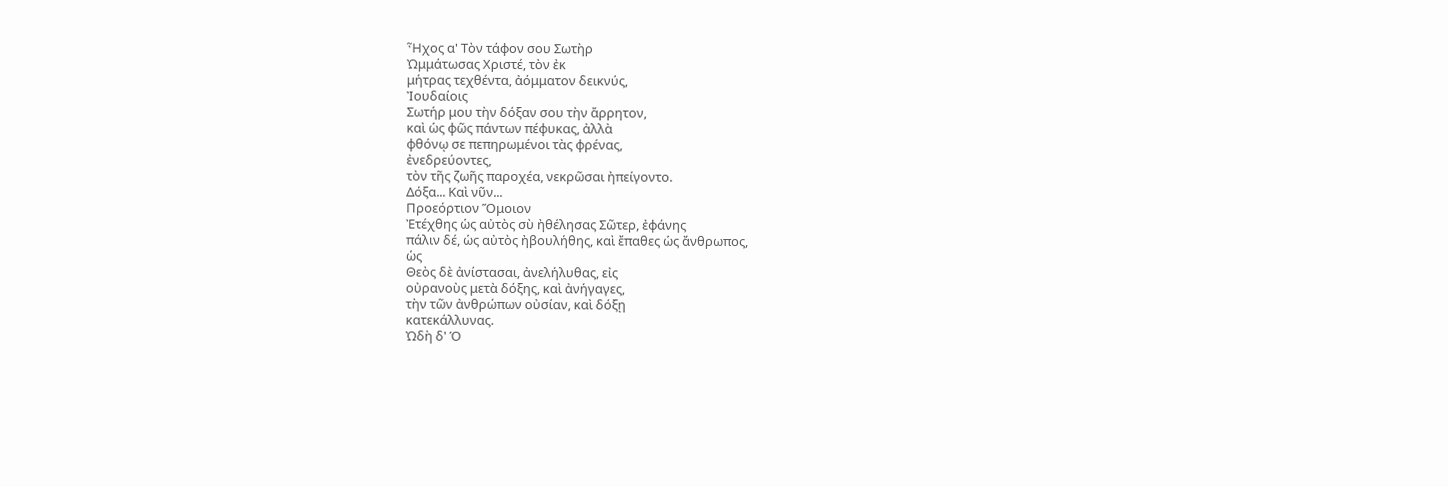Ἦχος α' Τὸν τάφον σου Σωτὴρ
Ὠμμάτωσας Χριστέ, τὸν ἐκ
μήτρας τεχθέντα, ἀόμματον δεικνύς,
Ἰουδαίοις
Σωτήρ μου τὴν δόξαν σου τὴν ἄρρητον,
καὶ ὡς φῶς πάντων πέφυκας, ἀλλὰ
φθόνῳ σε πεπηρωμένοι τὰς φρένας,
ἐνεδρεύοντες,
τὸν τῆς ζωῆς παροχέα, νεκρῶσαι ἠπείγοντο.
Δόξα... Καὶ νῦν...
Προεόρτιον Ὅμοιον
Ἐτέχθης ὡς αὐτὸς σὺ ἠθέλησας Σῶτερ, ἐφάνης
πάλιν δέ, ὡς αὐτὸς ἠβουλήθης, καὶ ἔπαθες ὡς ἄνθρωπος,
ὡς
Θεὸς δὲ ἀνίστασαι, ἀνελήλυθας, εἰς
οὐρανοὺς μετὰ δόξης, καὶ ἀνήγαγες,
τὴν τῶν ἀνθρώπων οὐσίαν, καὶ δόξῃ
κατεκάλλυνας.
Ὠδὴ δ' Ὁ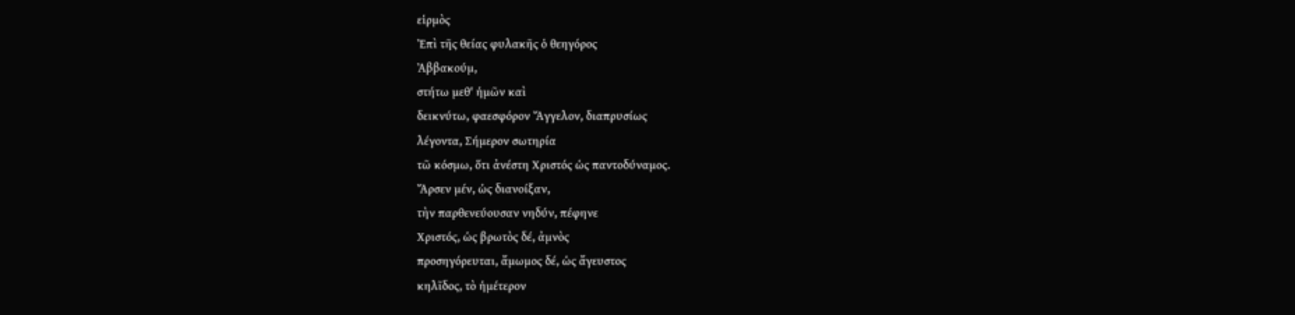εἱρμὸς
Ἐπὶ τῆς θείας φυλακῆς ὁ θεηγόρος
Ἀββακούμ,
στήτω μεθ' ἡμῶν καὶ
δεικνύτω, φαεσφόρον Ἄγγελον, διαπρυσίως
λέγοντα, Σήμερον σωτηρία
τῶ κόσμω, ὅτι ἀνέστη Χριστός ὡς παντοδύναμος.
Ἄρσεν μέν, ὡς διανοίξαν,
τὴν παρθενεύουσαν νηδύν, πέφηνε
Χριστός, ὡς βρωτὸς δέ, ἀμνὸς
προσηγόρευται, ἄμωμος δέ, ὡς ἄγευστος
κηλῖδος, τὸ ἡμέτερον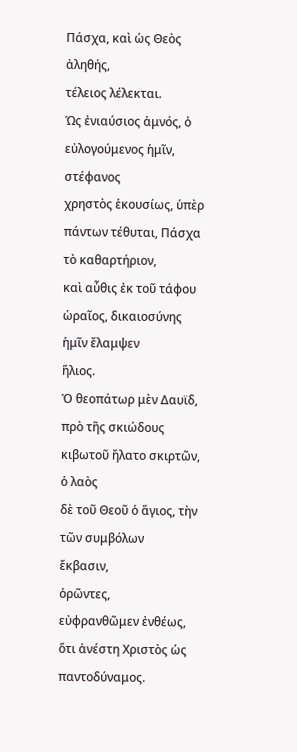Πάσχα, καὶ ὡς Θεὸς ἀληθής,
τέλειος λέλεκται.
Ὡς ἐνιαύσιος ἀμνός, ὁ εὐλογούμενος ἡμῖν, στέφανος
χρηστὸς ἑκουσίως, ὑπὲρ πάντων τέθυται, Πάσχα τὸ καθαρτήριον,
καὶ αὖθις ἐκ τοῦ τάφου ὡραῖος, δικαιοσύνης ἡμῖν ἔλαμψεν
ἥλιος.
Ὁ θεοπάτωρ μὲν Δαυϊδ, πρὸ τῆς σκιώδους
κιβωτοῦ ἤλατο σκιρτῶν, ὁ λαὸς
δὲ τοῦ Θεοῦ ὁ ἅγιος, τὴν τῶν συμβόλων
ἔκβασιν,
ὁρῶντες,
εὐφρανθῶμεν ἐνθέως, ὅτι ἀνέστη Χριστὸς ὡς παντοδύναμος.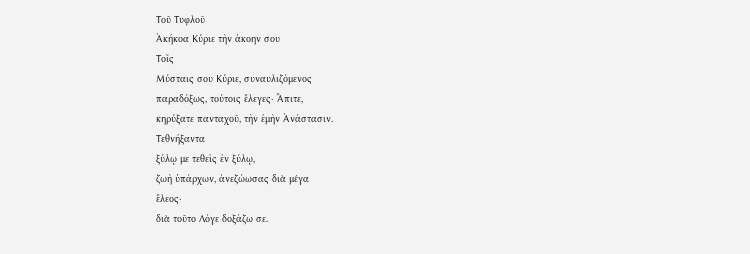Τοῦ Τυφλοῦ
Ἀκήκοα Κύριε τὴν ἀκοην σου
Τοῖς
Μύσταις σου Κύριε, συναυλιζόμενος
παραδόξως, τούτοις ἔλεγες· Ἄπιτε,
κηρύξατε πανταχοῦ, τὴν ἐμὴν Ἀνάστασιν.
Τεθνήξαντα
ξύλῳ με τεθεὶς ἐν ξύλῳ,
ζωὴ ὑπάρχων, ἀνεζώωσας διὰ μέγα
ἔλεος·
διὰ τοῦτο Λόγε δοξάζω σε.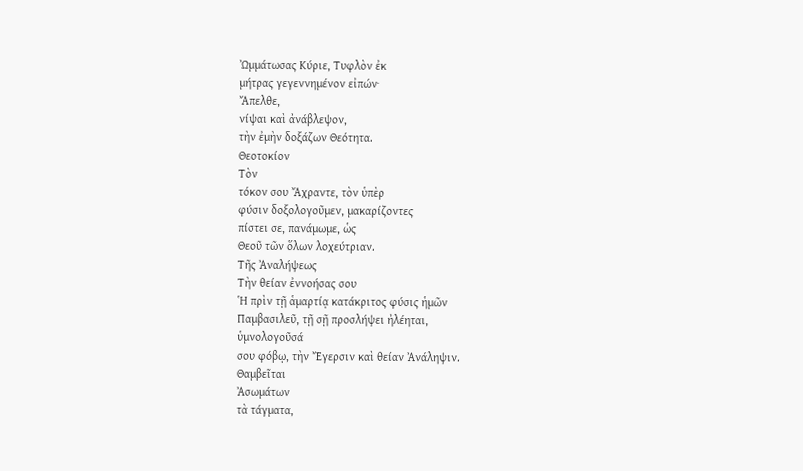Ὠμμάτωσας Κύριε, Τυφλὸν ἐκ
μήτρας γεγεννημένον εἰπών·
Ἄπελθε,
νίψαι καὶ ἀνάβλεψον,
τὴν ἐμὴν δοξάζων Θεότητα.
Θεοτοκίον
Τὸν
τόκον σου Ἄχραντε, τὸν ὑπὲρ
φύσιν δοξολογοῦμεν, μακαρίζοντες
πίστει σε, πανάμωμε, ὡς
Θεοῦ τῶν ὅλων λοχεύτριαν.
Τῆς Ἀναλήψεως
Τὴν θείαν ἐννοήσας σου
Ἡ πρὶν τῇ ἁμαρτίᾳ κατάκριτος φύσις ἡμῶν
Παμβασιλεῦ, τῇ σῇ προσλήψει ἠλέηται,
ὑμνολογοῦσά
σου φόβῳ, τὴν Ἔγερσιν καὶ θείαν Ἀνάληψιν.
Θαμβεῖται
Ἀσωμάτων
τὰ τάγματα,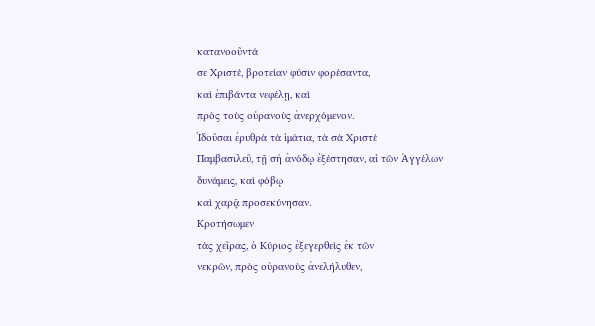κατανοοῦντά
σε Χριστέ, βροτείαν φύσιν φορέσαντα,
καὶ ἐπιβάντα νεφέλῃ, καὶ
πρὸς τοὺς οὐρανοὺς ἀνερχόμενον.
Ἰδοῦσαι ἐρυθρὰ τὰ ἱμάτια, τὰ σὰ Χριστὲ
Παμβασιλεῦ, τῇ σὴ ἀνόδῳ ἐξέστησαν, αἱ τῶν Ἀγγέλων
δυνάμεις, καὶ φόβῳ
καὶ χαρᾷ προσεκύνησαν.
Κροτήσωμεν
τὰς χεῖρας, ὁ Κύριος ἐξεγερθεὶς ἐκ τῶν
νεκρῶν, πρὸς οὐρανοὺς ἀνελήλυθεν,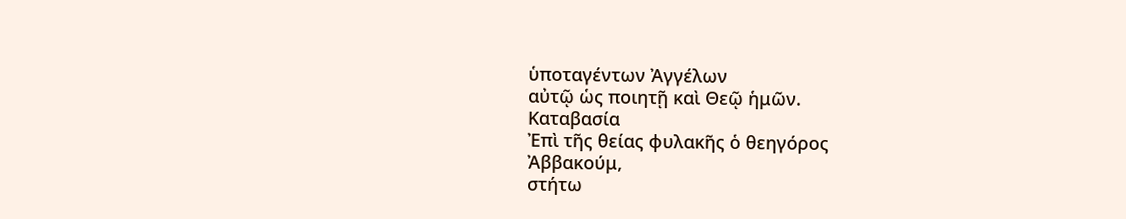ὑποταγέντων Ἀγγέλων
αὐτῷ ὡς ποιητῇ καὶ Θεῷ ἡμῶν.
Καταβασία
Ἐπὶ τῆς θείας φυλακῆς ὁ θεηγόρος
Ἀββακούμ,
στήτω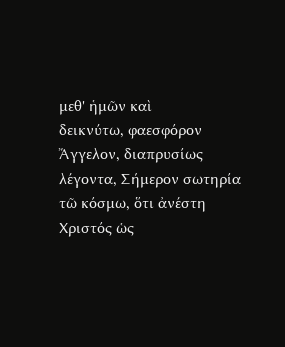μεθ' ἡμῶν καὶ
δεικνύτω, φαεσφόρον Ἄγγελον, διαπρυσίως
λέγοντα, Σήμερον σωτηρία
τῶ κόσμω, ὅτι ἀνέστη Χριστός ὡς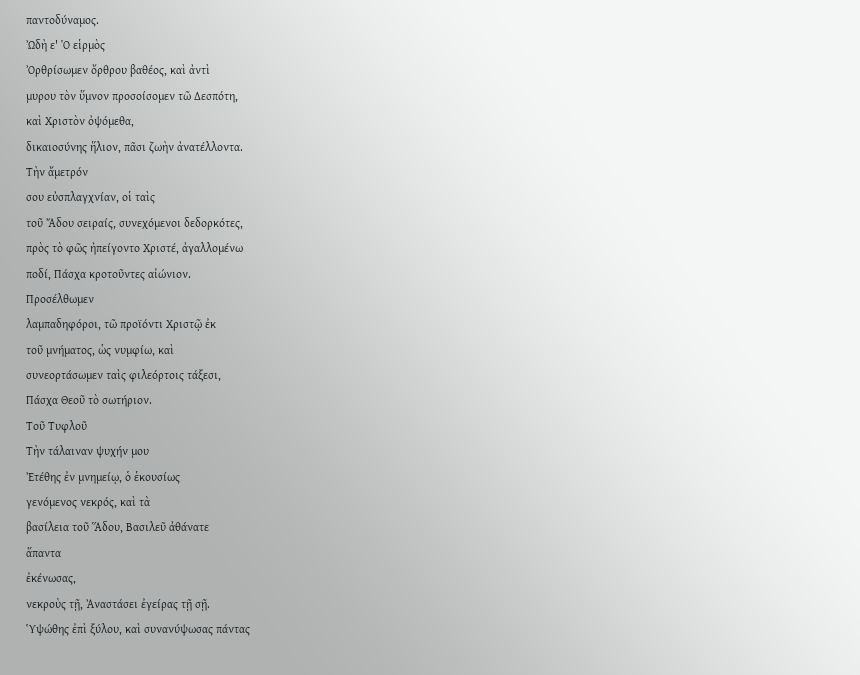παντοδύναμος.
Ὠδὴ ε' Ὁ εἱρμὸς
Ὀρθρίσωμεν ὄρθρου βαθέος, καὶ ἀντὶ
μυρου τὸν ὕμνον προσοίσομεν τῶ Δεσπότη,
καὶ Χριστὸν ὀψόμεθα,
δικαιοσύνης ἥλιον, πᾶσι ζωὴν ἀνατέλλοντα.
Τὴν ἄμετρόν
σου εὐσπλαγχνίαν, οἱ ταὶς
τοῦ Ἄδου σειραίς, συνεχόμενοι δεδορκότες,
πρὸς τὸ φῶς ἠπείγοντο Χριστέ, ἀγαλλομένω
ποδί, Πάσχα κροτοῦντες αἰώνιον.
Προσέλθωμεν
λαμπαδηφόροι, τῶ προϊόντι Χριστῷ ἐκ
τοῦ μνήματος, ὡς νυμφίω, καὶ
συνεορτάσωμεν ταὶς φιλεόρτοις τάξεσι,
Πάσχα Θεοῦ τὸ σωτήριον.
Τοῦ Τυφλοῦ
Τὴν τάλαιναν ψυχήν μου
Ἐτέθης ἐν μνημείῳ, ὁ ἑκουσίως
γενόμενος νεκρός, καὶ τὰ
βασίλεια τοῦ Ἅδου, Βασιλεῦ ἀθάνατε
ἅπαντα
ἐκένωσας,
νεκροὺς τῇ, Ἀναστάσει ἐγείρας τῇ σῇ.
Ὑψώθης ἐπὶ ξύλου, καὶ συνανύψωσας πάντας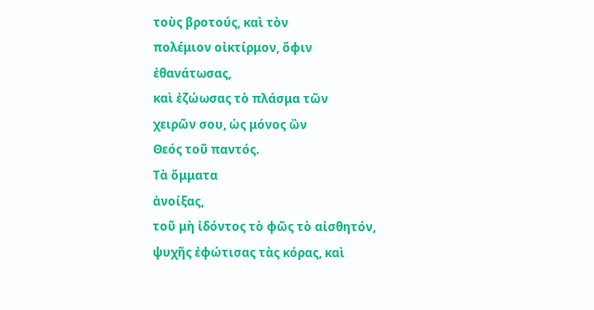τοὺς βροτούς, καὶ τὸν
πολέμιον οἰκτίρμον, ὄφιν
ἐθανάτωσας,
καὶ ἐζώωσας τὸ πλάσμα τῶν
χειρῶν σου, ὡς μόνος ὢν
Θεός τοῦ παντός.
Τὰ ὄμματα
ἀνοίξας,
τοῦ μὴ ἰδόντος τὸ φῶς τὸ αἰσθητόν,
ψυχῆς ἐφώτισας τὰς κόρας, καὶ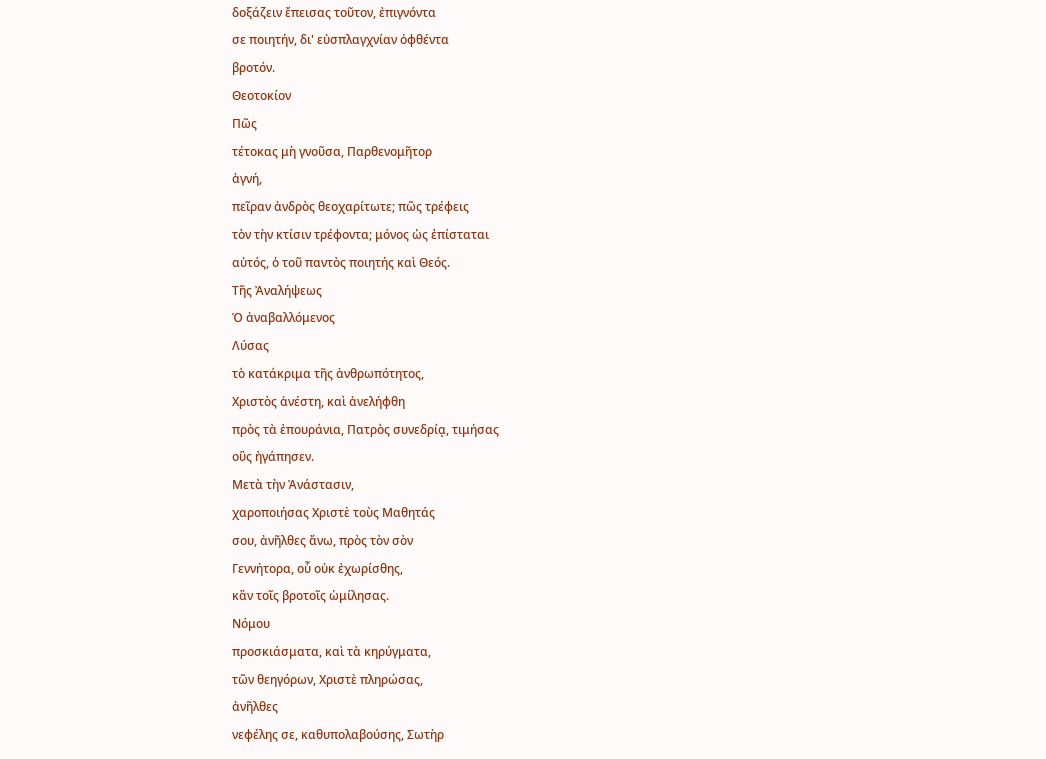δοξάζειν ἔπεισας τοῦτον, ἐπιγνόντα
σε ποιητήν, δι' εὐσπλαγχνίαν ὀφθέντα
βροτόν.
Θεοτοκίον
Πῶς
τέτοκας μὴ γνοῦσα, Παρθενομῆτορ
ἁγνή,
πεῖραν ἀνδρὸς θεοχαρίτωτε; πῶς τρέφεις
τὸν τὴν κτίσιν τρέφοντα; μόνος ὡς ἐπίσταται
αὐτός, ὁ τοῦ παντὸς ποιητής καὶ Θεός.
Τῆς Ἀναλήψεως
Ὁ ἀναβαλλόμενος
Λύσας
τὸ κατάκριμα τῆς ἀνθρωπότητος,
Χριστὸς ἀνέστη, καὶ ἀνελήφθη
πρὸς τὰ ἐπουράνια, Πατρὸς συνεδρίᾳ, τιμήσας
οὓς ἠγάπησεν.
Μετὰ τὴν Ἀνάστασιν,
χαροποιήσας Χριστὲ τοὺς Μαθητάς
σου, ἀνῆλθες ἄνω, πρὸς τὸν σὸν
Γεννήτορα, οὗ οὐκ ἐχωρίσθης,
κἂν τοῖς βροτοῖς ὡμίλησας.
Νόμου
προσκιάσματα, καὶ τὰ κηρύγματα,
τῶν θεηγόρων, Χριστὲ πληρώσας,
ἀνῆλθες
νεφέλης σε, καθυπολαβούσης, Σωτὴρ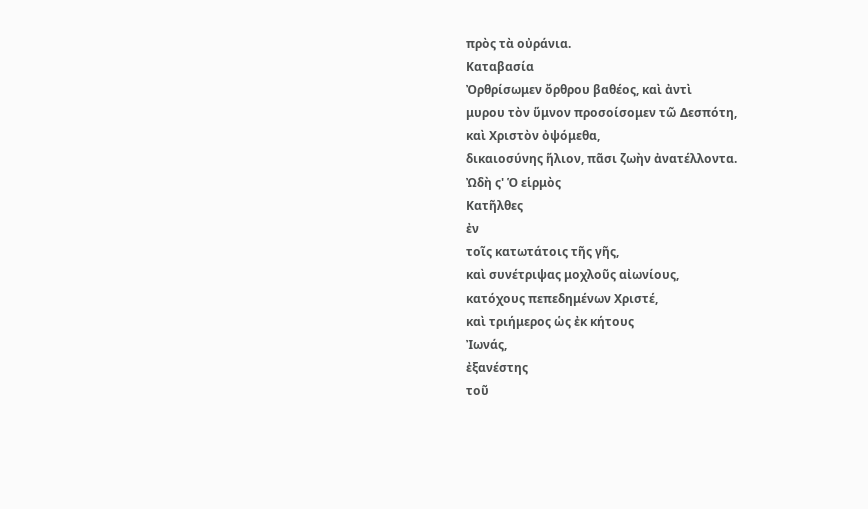πρὸς τὰ οὐράνια.
Καταβασία
Ὀρθρίσωμεν ὄρθρου βαθέος, καὶ ἀντὶ
μυρου τὸν ὕμνον προσοίσομεν τῶ Δεσπότη,
καὶ Χριστὸν ὀψόμεθα,
δικαιοσύνης ἥλιον, πᾶσι ζωὴν ἀνατέλλοντα.
Ὠδὴ ς' Ὁ εἱρμὸς
Κατῆλθες
ἐν
τοῖς κατωτάτοις τῆς γῆς,
καὶ συνέτριψας μοχλοῦς αἰωνίους,
κατόχους πεπεδημένων Χριστέ,
καὶ τριήμερος ὡς ἐκ κήτους
Ἰωνάς,
ἐξανέστης
τοῦ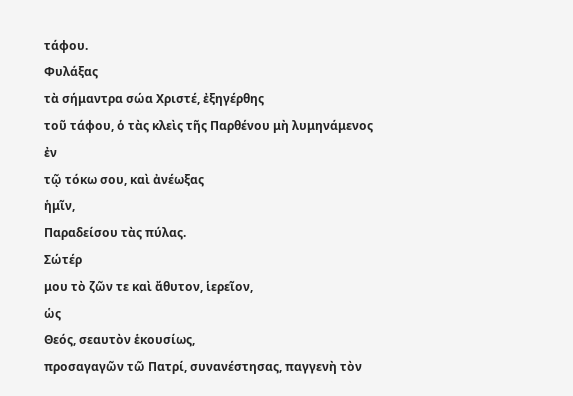τάφου.
Φυλάξας
τὰ σήμαντρα σώα Χριστέ, ἐξηγέρθης
τοῦ τάφου, ὁ τὰς κλεὶς τῆς Παρθένου μὴ λυμηνάμενος
ἐν
τῷ τόκω σου, καὶ ἀνέωξας
ἡμῖν,
Παραδείσου τὰς πύλας.
Σώτέρ
μου τὸ ζῶν τε καὶ ἄθυτον, ἱερεῖον,
ὡς
Θεός, σεαυτὸν ἑκουσίως,
προσαγαγῶν τῶ Πατρί, συνανέστησας, παγγενὴ τὸν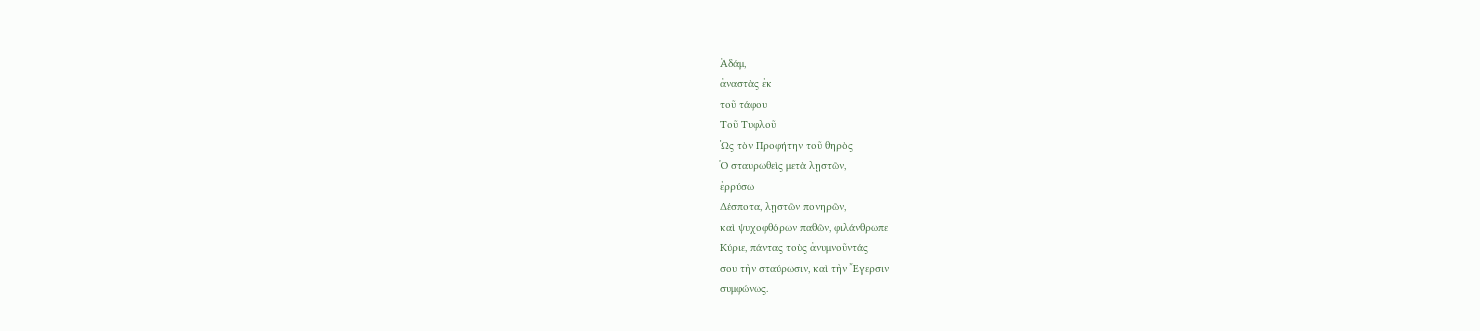Ἀδάμ,
ἀναστὰς ἐκ
τοῦ τάφου
Τοῦ Τυφλοῦ
Ὡς τὸν Προφήτην τοῦ θηρὸς
Ὁ σταυρωθεὶς μετὰ λῃστῶν,
ἐρρύσω
Δέσποτα, λῃστῶν πονηρῶν,
καὶ ψυχοφθόρων παθῶν, φιλάνθρωπε
Κύριε, πάντας τοὺς ἀνυμνοῦντάς
σου τὴν σταύρωσιν, καὶ τὴν Ἔγερσιν
συμφώνως.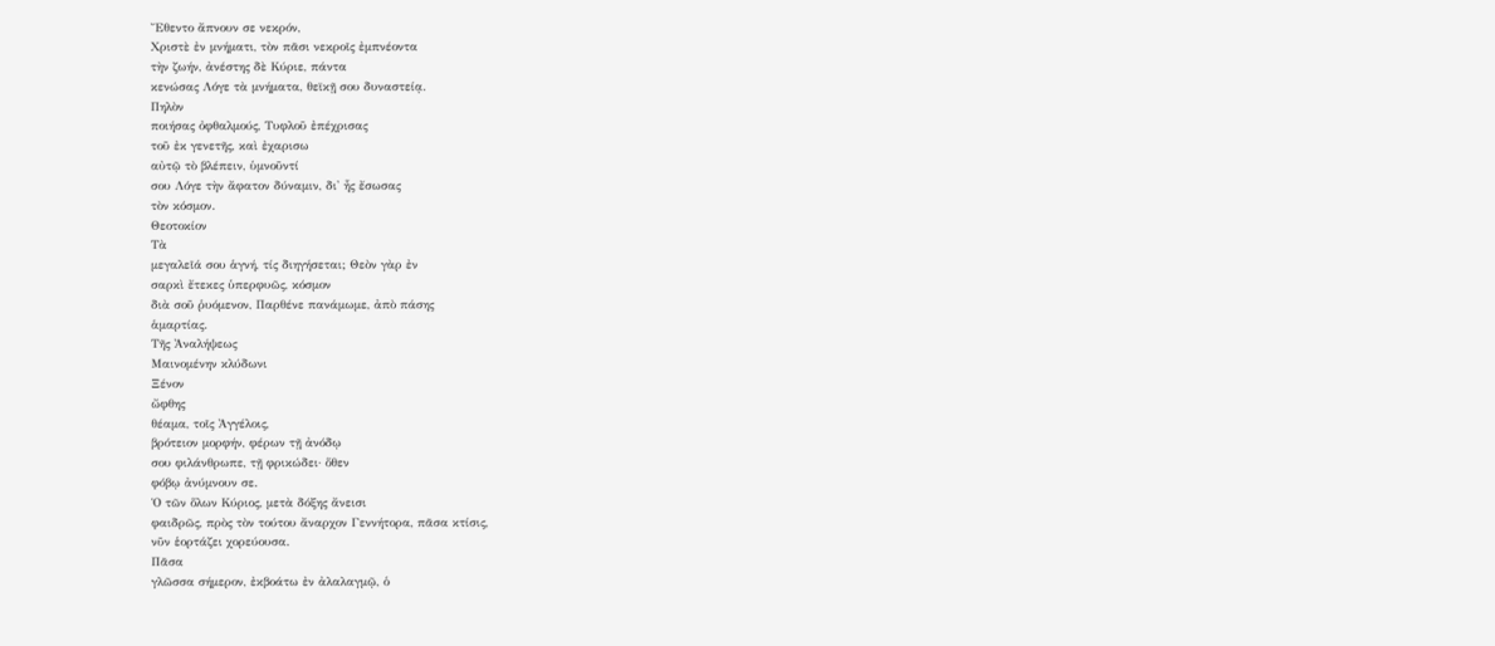Ἔθεντο ἄπνουν σε νεκρόν,
Χριστὲ ἐν μνήματι, τὸν πᾶσι νεκροῖς ἐμπνέοντα
τὴν ζωήν, ἀνέστης δὲ Κύριε, πάντα
κενώσας Λόγε τὰ μνήματα, θεϊκῇ σου δυναστείᾳ.
Πηλὸν
ποιήσας ὀφθαλμούς, Τυφλοῦ ἐπέχρισας
τοῦ ἐκ γενετῆς, καὶ ἐχαρισω
αὐτῷ τὸ βλέπειν, ὑμνοῦντί
σου Λόγε τὴν ἄφατον δύναμιν, δι' ἧς ἔσωσας
τὸν κόσμον.
Θεοτοκίον
Τὰ
μεγαλεῖά σου ἁγνή, τίς διηγήσεται; Θεὸν γὰρ ἐν
σαρκὶ ἔτεκες ὑπερφυῶς, κόσμον
διὰ σοῦ ῥυόμενον, Παρθένε πανάμωμε, ἀπὸ πάσης
ἁμαρτίας.
Τῆς Ἀναλήψεως
Μαινομένην κλύδωνι
Ξένον
ὤφθης
θέαμα, τοῖς Ἀγγέλοις,
βρότειον μορφήν, φέρων τῇ ἀνόδῳ
σου φιλάνθρωπε, τῇ φρικώδει· ὅθεν
φόβῳ ἀνύμνουν σε.
Ὁ τῶν ὅλων Κύριος, μετὰ δόξης ἄνεισι
φαιδρῶς, πρὸς τὸν τούτου ἄναρχον Γεννήτορα, πᾶσα κτίσις,
νῦν ἑορτάζει χορεύουσα.
Πᾶσα
γλῶσσα σήμερον, ἐκβοάτω ἐν ἀλαλαγμῷ, ὁ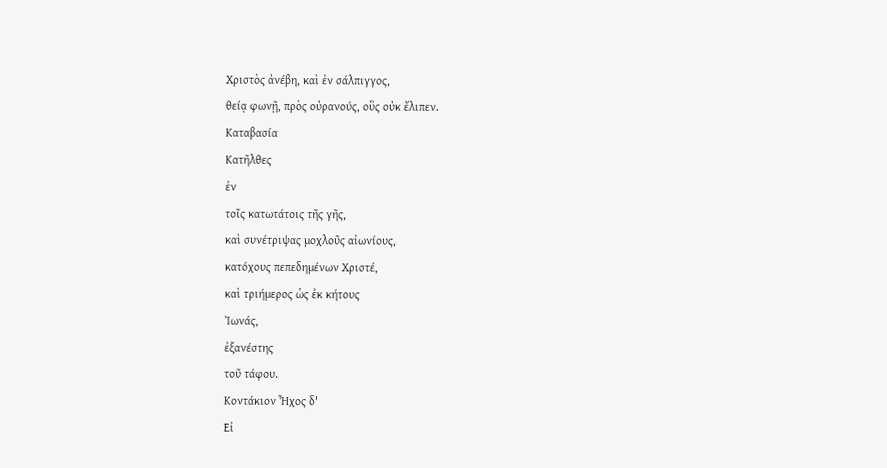Χριστὸς ἀνέβη, καὶ ἐν σάλπιγγος,
θείᾳ φωνῇ, πρὸς οὐρανούς, οὓς οὐκ ἔλιπεν.
Καταβασία
Κατῆλθες
ἐν
τοῖς κατωτάτοις τῆς γῆς,
καὶ συνέτριψας μοχλοῦς αἰωνίους,
κατόχους πεπεδημένων Χριστέ,
καὶ τριήμερος ὡς ἐκ κήτους
Ἰωνάς,
ἐξανέστης
τοῦ τάφου.
Κοντάκιον Ἦχος δ'
Εἰ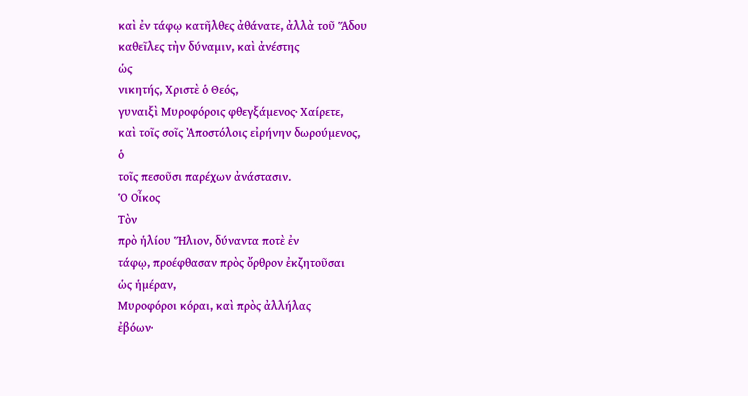καὶ ἐν τάφῳ κατῆλθες ἀθάνατε, ἀλλὰ τοῦ Ἅδου
καθεῖλες τὴν δύναμιν, καὶ ἀνέστης
ὡς
νικητής, Χριστὲ ὁ Θεός,
γυναιξὶ Μυροφόροις φθεγξάμενος· Χαίρετε,
καὶ τοῖς σοῖς Ἀποστόλοις εἰρήνην δωρούμενος,
ὁ
τοῖς πεσοῦσι παρέχων ἀνάστασιν.
Ὁ Οἶκος
Τὸν
πρὸ ἡλίου Ἥλιον, δύναντα ποτὲ ἐν
τάφῳ, προέφθασαν πρὸς ὄρθρον ἐκζητοῦσαι
ὡς ἡμέραν,
Μυροφόροι κόραι, καὶ πρὸς ἀλλήλας
ἐβόων·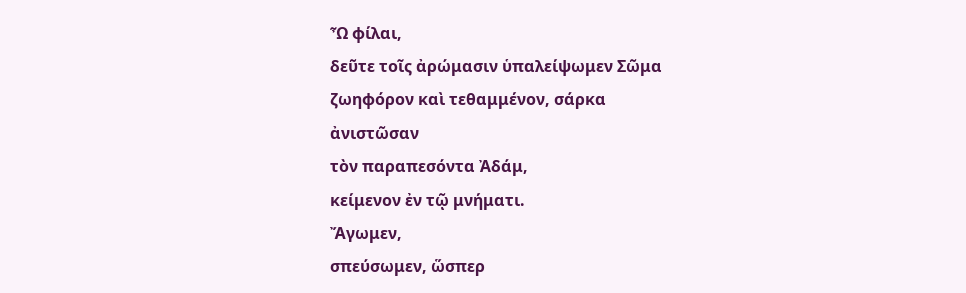Ὦ φίλαι,
δεῦτε τοῖς ἀρώμασιν ὑπαλείψωμεν Σῶμα
ζωηφόρον καὶ τεθαμμένον, σάρκα
ἀνιστῶσαν
τὸν παραπεσόντα Ἀδάμ,
κείμενον ἐν τῷ μνήματι.
Ἄγωμεν,
σπεύσωμεν, ὥσπερ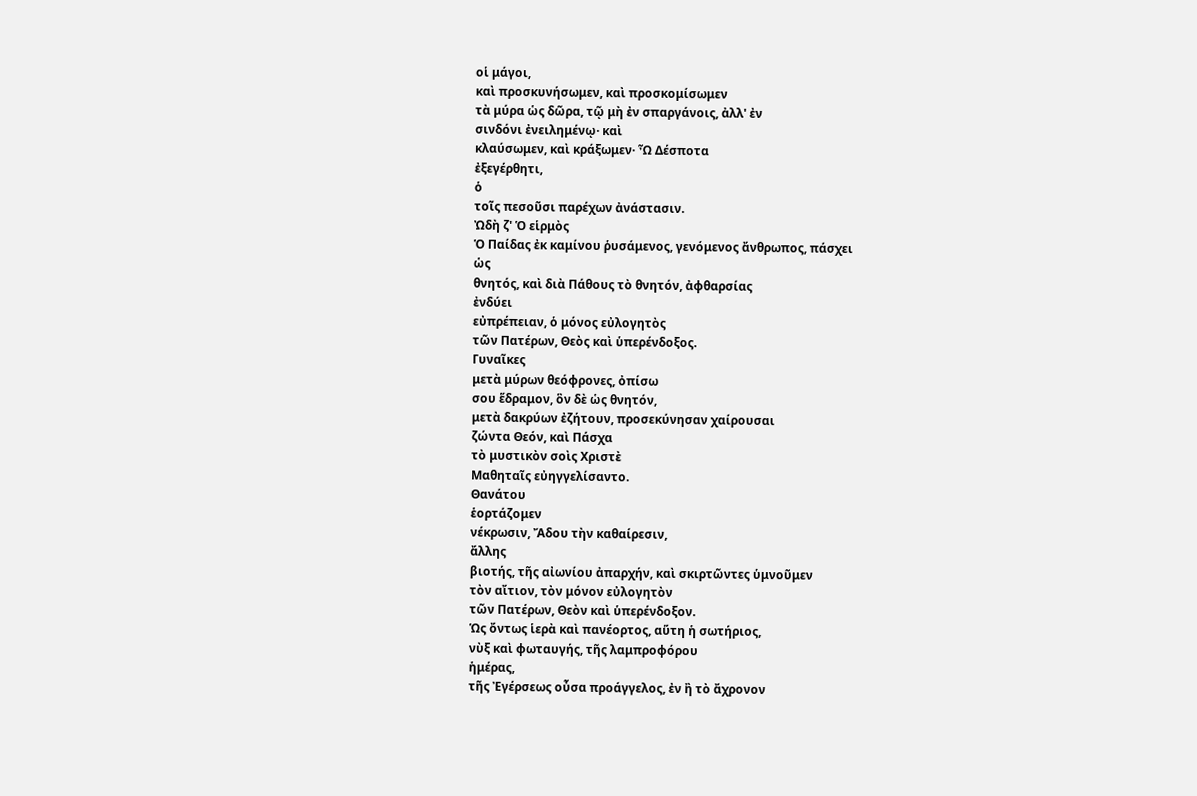οἱ μάγοι,
καὶ προσκυνήσωμεν, καὶ προσκομίσωμεν
τὰ μύρα ὡς δῶρα, τῷ μὴ ἐν σπαργάνοις, ἀλλ' ἐν
σινδόνι ἐνειλημένῳ· καὶ
κλαύσωμεν, καὶ κράξωμεν· Ὦ Δέσποτα
ἐξεγέρθητι,
ὁ
τοῖς πεσοῦσι παρέχων ἀνάστασιν.
Ὠδὴ ζ' Ὁ εἱρμὸς
Ὁ Παίδας ἐκ καμίνου ῥυσάμενος, γενόμενος ἄνθρωπος, πάσχει
ὡς
θνητός, καὶ διὰ Πάθους τὸ θνητόν, ἀφθαρσίας
ἐνδύει
εὐπρέπειαν, ὁ μόνος εὐλογητὸς
τῶν Πατέρων, Θεὸς καὶ ὑπερένδοξος.
Γυναῖκες
μετὰ μύρων θεόφρονες, ὀπίσω
σου ἕδραμον, ὃν δὲ ὡς θνητόν,
μετὰ δακρύων ἐζήτουν, προσεκύνησαν χαίρουσαι
ζώντα Θεόν, καὶ Πάσχα
τὸ μυστικὸν σοὶς Χριστὲ
Μαθηταῖς εὐηγγελίσαντο.
Θανάτου
ἑορτάζομεν
νέκρωσιν, Ἄδου τὴν καθαίρεσιν,
ἄλλης
βιοτής, τῆς αἰωνίου ἀπαρχήν, καὶ σκιρτῶντες ὑμνοῦμεν
τὸν αἴτιον, τὸν μόνον εὐλογητὸν
τῶν Πατέρων, Θεὸν καὶ ὑπερένδοξον.
Ὡς ὄντως ἱερὰ καὶ πανέορτος, αὕτη ἡ σωτήριος,
νὺξ καὶ φωταυγής, τῆς λαμπροφόρου
ἡμέρας,
τῆς Ἐγέρσεως οὖσα προάγγελος, ἐν ἢ τὸ ἄχρονον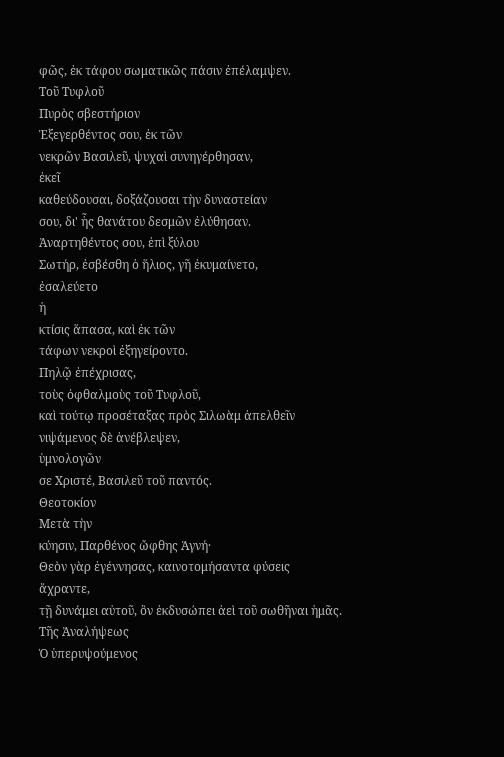φῶς, ἐκ τάφου σωματικῶς πάσιν ἐπέλαμψεν.
Τοῦ Τυφλοῦ
Πυρὸς σβεστήριον
Ἐξεγερθέντος σου, ἐκ τῶν
νεκρῶν Βασιλεῦ, ψυχαὶ συνηγέρθησαν,
ἐκεῖ
καθεύδουσαι, δοξάζουσαι τὴν δυναστείαν
σου, δι' ἧς θανάτου δεσμῶν ἐλύθησαν.
Ἀναρτηθέντος σου, ἐπὶ ξύλου
Σωτήρ, ἐσβέσθη ὁ ἥλιος, γῆ ἐκυμαίνετο,
ἐσαλεύετο
ἡ
κτίσις ἅπασα, καὶ ἐκ τῶν
τάφων νεκροὶ ἐξηγείροντο.
Πηλῷ ἐπέχρισας,
τοὺς ὀφθαλμοὺς τοῦ Τυφλοῦ,
καὶ τούτῳ προσέταξας πρὸς Σιλωὰμ ἀπελθεῖν
νιψάμενος δὲ ἀνέβλεψεν,
ὑμνολογῶν
σε Χριστέ, Βασιλεῦ τοῦ παντός.
Θεοτοκίον
Μετὰ τὴν
κύησιν, Παρθένος ὤφθης Ἁγνή·
Θεὸν γὰρ ἐγέννησας, καινοτομήσαντα φύσεις
ἄχραντε,
τῇ δυνάμει αὐτοῦ, ὃν ἐκδυσώπει ἀεὶ τοῦ σωθῆναι ἡμᾶς.
Τῆς Ἀναλήψεως
Ὁ ὑπερυψούμενος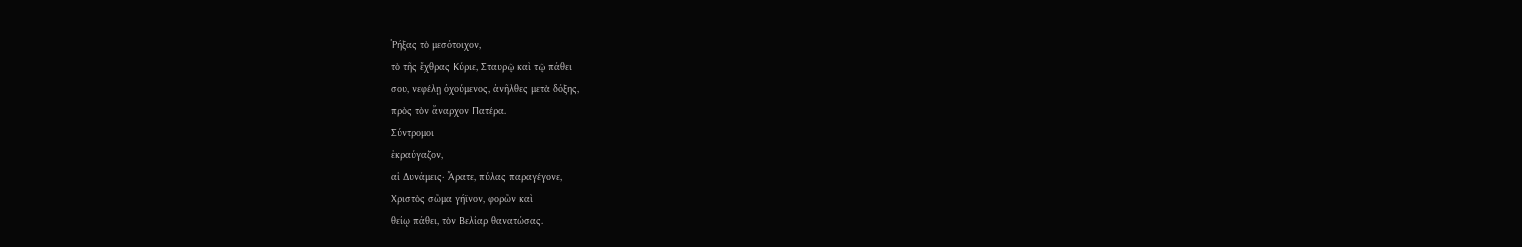Ῥήξας τὸ μεσότοιχον,
τὸ τῆς ἔχθρας Κύριε, Σταυρῷ καὶ τῷ πάθει
σου, νεφέλῃ ὀχούμενος, ἀνῆλθες μετὰ δόξης,
πρὸς τὸν ἄναρχον Πατέρα.
Σύντρομοι
ἐκραύγαζον,
αἱ Δυνάμεις· Ἄρατε, πύλας παραγέγονε,
Χριστὸς σῶμα γήϊνον, φορῶν καὶ
θείῳ πάθει, τὸν Βελίαρ θανατώσας.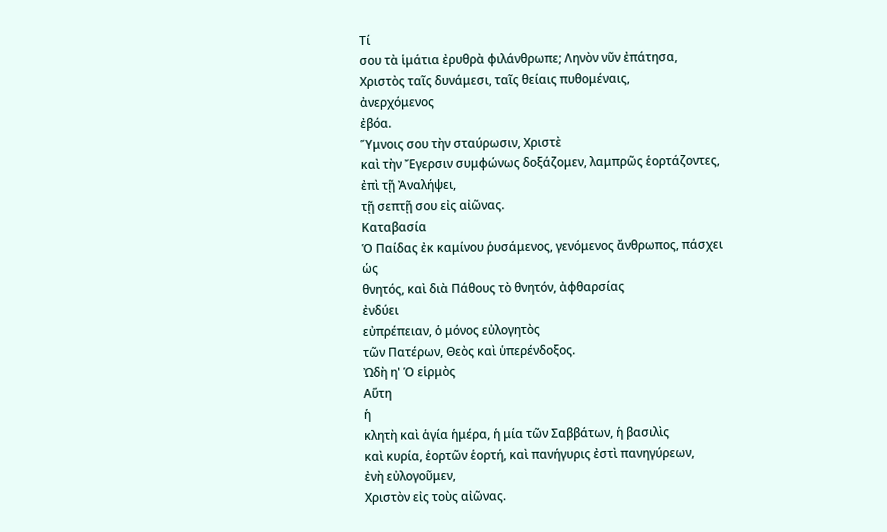Τί
σου τὰ ἱμάτια ἐρυθρὰ φιλάνθρωπε; Ληνὸν νῦν ἐπάτησα,
Χριστὸς ταῖς δυνάμεσι, ταῖς θείαις πυθομέναις,
ἀνερχόμενος
ἐβόα.
Ὕμνοις σου τὴν σταύρωσιν, Χριστὲ
καὶ τὴν Ἔγερσιν συμφώνως δοξάζομεν, λαμπρῶς ἑορτάζοντες,
ἐπὶ τῇ Ἀναλήψει,
τῇ σεπτῇ σου εἰς αἰῶνας.
Καταβασία
Ὁ Παίδας ἐκ καμίνου ῥυσάμενος, γενόμενος ἄνθρωπος, πάσχει
ὡς
θνητός, καὶ διὰ Πάθους τὸ θνητόν, ἀφθαρσίας
ἐνδύει
εὐπρέπειαν, ὁ μόνος εὐλογητὸς
τῶν Πατέρων, Θεὸς καὶ ὑπερένδοξος.
Ὠδὴ η' Ὁ εἱρμὸς
Αὕτη
ἡ
κλητὴ καὶ ἁγία ἡμέρα, ἡ μία τῶν Σαββάτων, ἡ βασιλὶς
καὶ κυρία, ἑορτῶν ἑορτή, καὶ πανήγυρις ἐστὶ πανηγύρεων,
ἐνὴ εὐλογοῦμεν,
Χριστὸν εἰς τοὺς αἰῶνας.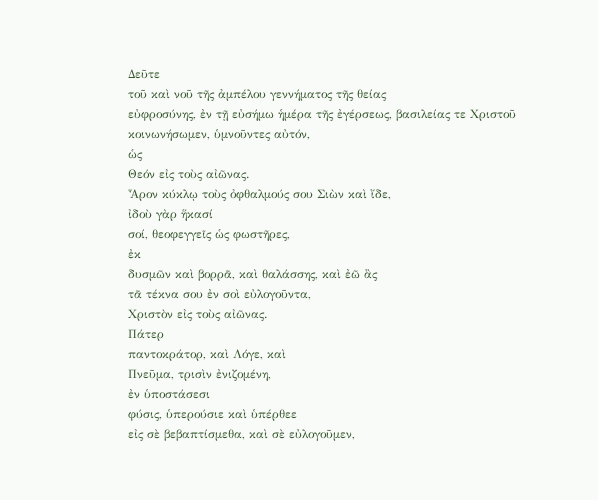Δεῦτε
τοῦ καὶ νοῦ τῆς ἀμπέλου γεννήματος τῆς θείας
εὐφροσύνης, ἐν τῇ εὐσήμω ἡμέρα τῆς ἐγέρσεως, βασιλείας τε Χριστοῦ
κοινωνήσωμεν, ὑμνοῦντες αὐτόν,
ὡς
Θεόν εἰς τοὺς αἰῶνας.
Ἆρον κύκλῳ τοὺς ὀφθαλμούς σου Σιὼν καὶ ἴδε,
ἰδοὺ γὰρ ἥκασί
σοί, θεοφεγγεῖς ὡς φωστῆρες,
ἐκ
δυσμῶν καὶ βορρᾶ, καὶ θαλάσσης, καὶ ἐῶ ἂς
τᾶ τέκνα σου ἐν σοὶ εὐλογοῦντα,
Χριστὸν εἰς τοὺς αἰῶνας.
Πάτερ
παντοκράτορ, καὶ Λόγε, καὶ
Πνεῦμα, τρισὶν ἐνιζομένη,
ἐν ὑποστάσεσι
φύσις, ὑπερούσιε καὶ ὑπέρθεε
εἰς σὲ βεβαπτίσμεθα, καὶ σὲ εὐλογοῦμεν,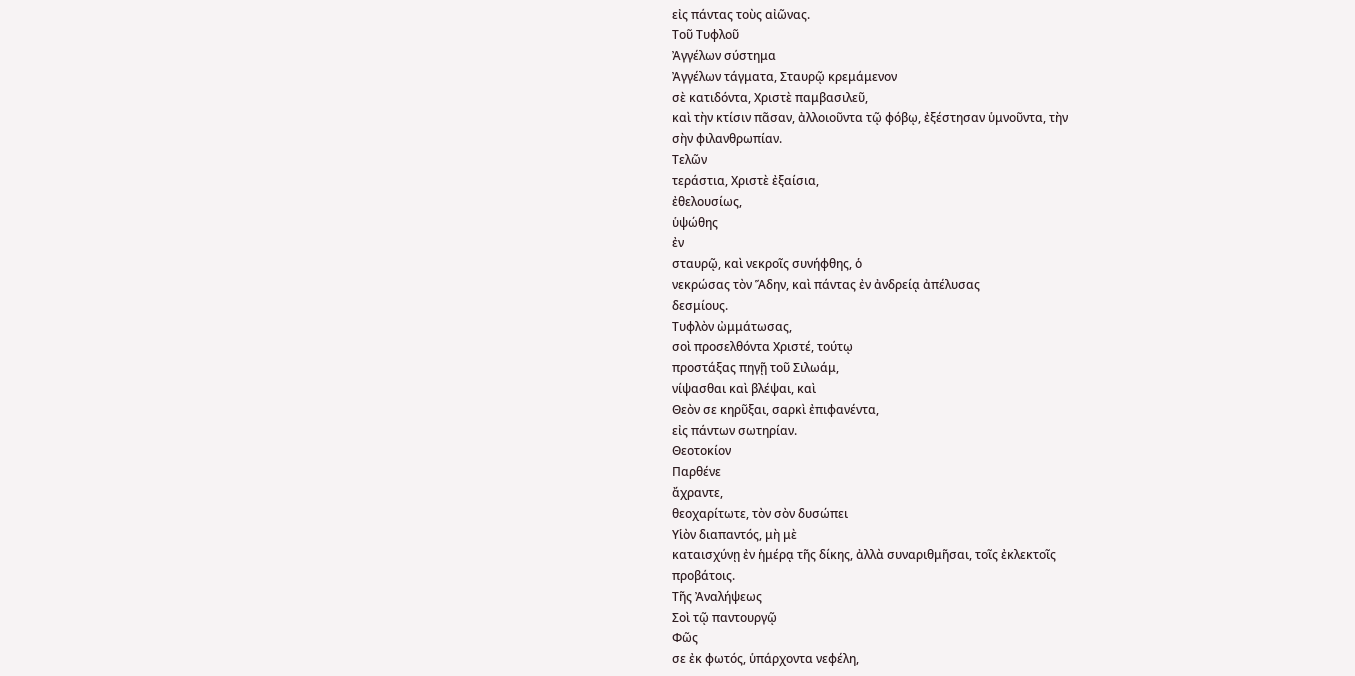εἰς πάντας τοὺς αἰῶνας.
Τοῦ Τυφλοῦ
Ἀγγέλων σύστημα
Ἀγγέλων τάγματα, Σταυρῷ κρεμάμενον
σὲ κατιδόντα, Χριστὲ παμβασιλεῦ,
καὶ τὴν κτίσιν πᾶσαν, ἀλλοιοῦντα τῷ φόβῳ, ἐξέστησαν ὑμνοῦντα, τὴν
σὴν φιλανθρωπίαν.
Τελῶν
τεράστια, Χριστὲ ἐξαίσια,
ἐθελουσίως,
ὑψώθης
ἐν
σταυρῷ, καὶ νεκροῖς συνήφθης, ὁ
νεκρώσας τὸν Ἅδην, καὶ πάντας ἐν ἀνδρείᾳ ἀπέλυσας
δεσμίους.
Τυφλὸν ὠμμάτωσας,
σοὶ προσελθόντα Χριστέ, τούτῳ
προστάξας πηγῇ τοῦ Σιλωάμ,
νίψασθαι καὶ βλέψαι, καὶ
Θεὸν σε κηρῦξαι, σαρκὶ ἐπιφανέντα,
εἰς πάντων σωτηρίαν.
Θεοτοκίον
Παρθένε
ἄχραντε,
θεοχαρίτωτε, τὸν σὸν δυσώπει
Υἱὸν διαπαντός, μὴ μὲ
καταισχύνῃ ἐν ἡμέρᾳ τῆς δίκης, ἀλλὰ συναριθμῆσαι, τοῖς ἐκλεκτοῖς
προβάτοις.
Τῆς Ἀναλήψεως
Σοὶ τῷ παντουργῷ
Φῶς
σε ἐκ φωτός, ὑπάρχοντα νεφέλη,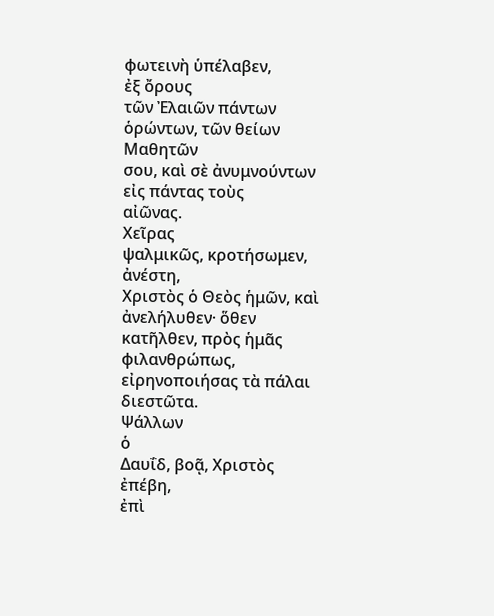φωτεινὴ ὑπέλαβεν,
ἐξ ὄρους
τῶν Ἐλαιῶν πάντων ὁρώντων, τῶν θείων Μαθητῶν
σου, καὶ σὲ ἀνυμνούντων εἰς πάντας τοὺς
αἰῶνας.
Χεῖρας
ψαλμικῶς, κροτήσωμεν, ἀνέστη,
Χριστὸς ὁ Θεὸς ἡμῶν, καὶ ἀνελήλυθεν· ὅθεν κατῆλθεν, πρὸς ἡμᾶς
φιλανθρώπως, εἰρηνοποιήσας τὰ πάλαι
διεστῶτα.
Ψάλλων
ὁ
Δαυΐδ, βοᾷ, Χριστὸς ἐπέβη,
ἐπὶ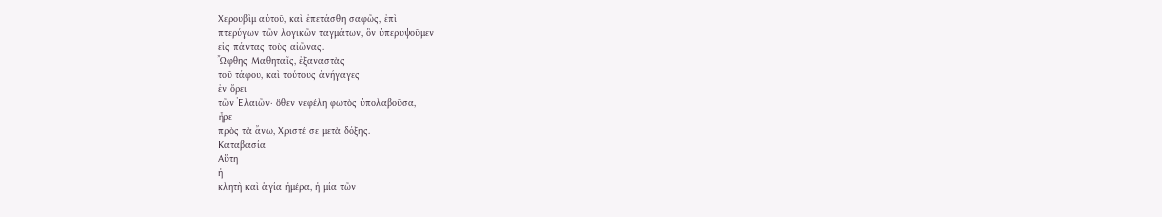Χερουβὶμ αὐτοῦ, καὶ ἐπετάσθη σαφῶς, ἐπὶ
πτερύγων τῶν λογικῶν ταγμάτων, ὃν ὑπερυψοῦμεν
εἰς πάντας τοὺς αἰῶνας.
Ὤφθης Μαθηταῖς, ἐξαναστὰς
τοῦ τάφου, καὶ τούτους ἀνήγαγες
ἐν ὄρει
τῶν Ἐλαιῶν· ὅθεν νεφέλη φωτὸς ὑπολαβοῦσα,
ἦρε
πρὸς τὰ ἄνω, Χριστέ σε μετὰ δόξης.
Καταβασία
Αὕτη
ἡ
κλητὴ καὶ ἁγία ἡμέρα, ἡ μία τῶν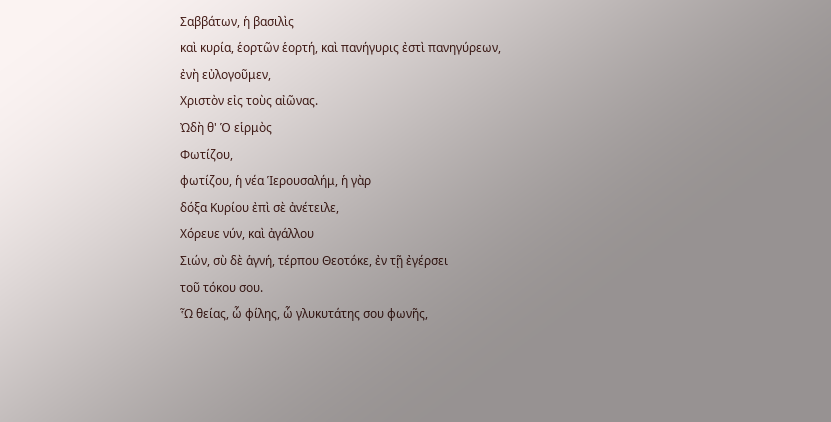Σαββάτων, ἡ βασιλὶς
καὶ κυρία, ἑορτῶν ἑορτή, καὶ πανήγυρις ἐστὶ πανηγύρεων,
ἐνὴ εὐλογοῦμεν,
Χριστὸν εἰς τοὺς αἰῶνας.
Ὠδὴ θ' Ὁ εἱρμὸς
Φωτίζου,
φωτίζου, ἡ νέα Ἱερουσαλήμ, ἡ γὰρ
δόξα Κυρίου ἐπὶ σὲ ἀνέτειλε,
Χόρευε νύν, καὶ ἀγάλλου
Σιών, σὺ δὲ ἁγνή, τέρπου Θεοτόκε, ἐν τῇ ἐγέρσει
τοῦ τόκου σου.
Ὧ θείας, ὧ φίλης, ὧ γλυκυτάτης σου φωνῆς,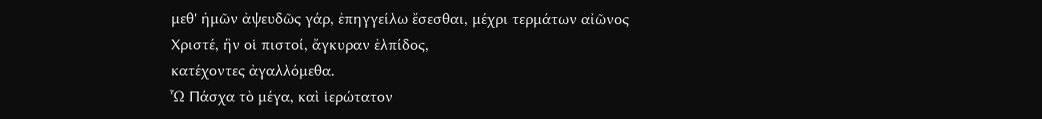μεθ' ἡμῶν ἀψευδῶς γάρ, ἐπηγγείλω ἔσεσθαι, μέχρι τερμάτων αἰῶνος
Χριστέ, ἣν οἱ πιστοί, ἄγκυραν ἐλπίδος,
κατέχοντες ἀγαλλόμεθα.
Ὧ Πάσχα τὸ μέγα, καὶ ἱερώτατον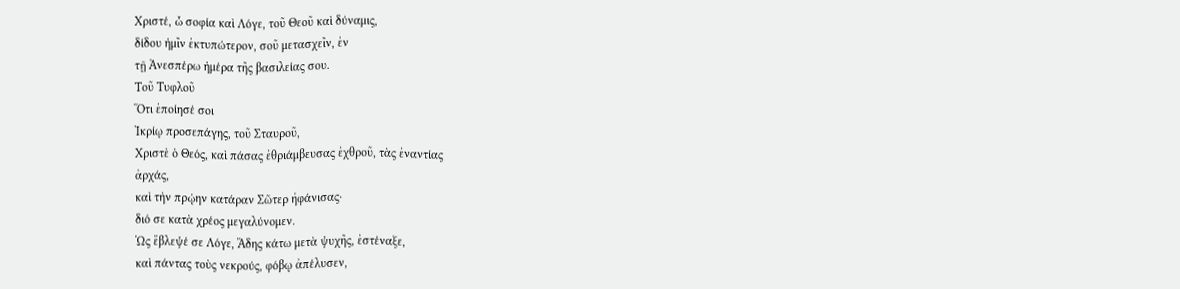Χριστέ, ὧ σοφία καὶ Λόγε, τοῦ Θεοῦ καὶ δύναμις,
δίδου ἡμῖν ἐκτυπώτερον, σοῦ μετασχεῖν, ἐν
τῇ Ἀνεσπέρω ἡμέρα τῆς βασιλείας σου.
Τοῦ Τυφλοῦ
Ὅτι ἐποίησέ σοι
Ἰκρίῳ προσεπάγης, τοῦ Σταυροῦ,
Χριστὲ ὁ Θεός, καὶ πάσας ἐθριάμβευσας ἐχθροῦ, τὰς ἐναντίας
ἀρχάς,
καὶ τὴν πρῴην κατάραν Σῶτερ ἠφάνισας·
διό σε κατὰ χρέος μεγαλύνομεν.
Ὡς ἔβλεψέ σε Λόγε, Ἅδης κάτω μετὰ ψυχῆς, ἐστέναξε,
καὶ πάντας τοὺς νεκρούς, φόβῳ ἀπέλυσεν,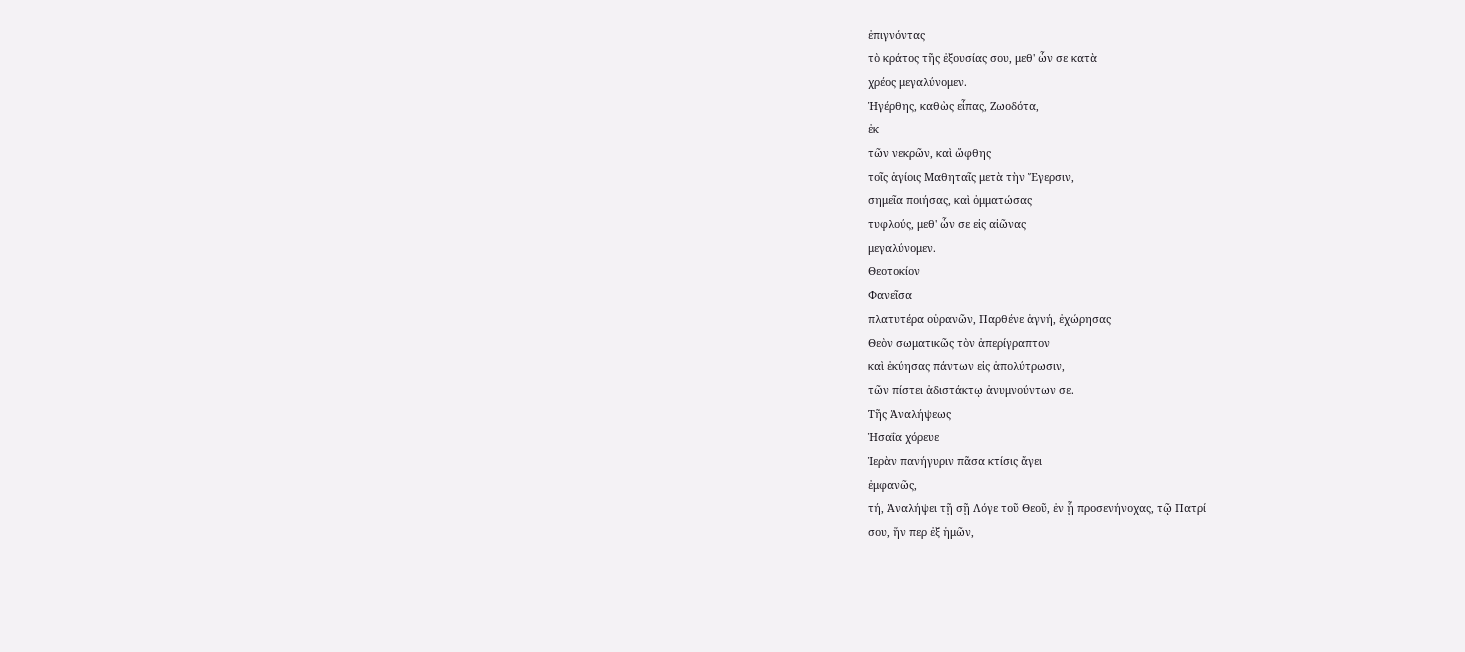ἐπιγνόντας
τὸ κράτος τῆς ἐξουσίας σου, μεθ' ὧν σε κατὰ
χρέος μεγαλύνομεν.
Ἠγέρθης, καθὼς εἶπας, Ζωοδότα,
ἐκ
τῶν νεκρῶν, καὶ ὤφθης
τοῖς ἁγίοις Μαθηταῖς μετὰ τὴν Ἔγερσιν,
σημεῖα ποιήσας, καὶ ὀμματώσας
τυφλούς, μεθ' ὧν σε εἰς αἰῶνας
μεγαλύνομεν.
Θεοτοκίον
Φανεῖσα
πλατυτέρα οὐρανῶν, Παρθένε ἁγνή, ἐχώρησας
Θεὸν σωματικῶς τὸν ἀπερίγραπτον
καὶ ἐκύησας πάντων εἰς ἀπολύτρωσιν,
τῶν πίστει ἀδιστάκτῳ ἀνυμνούντων σε.
Τῆς Ἀναλήψεως
Ἡσαΐα χόρευε
Ἱερὰν πανήγυριν πᾶσα κτίσις ἄγει
ἐμφανῶς,
τή, Ἀναλήψει τῇ σῇ Λόγε τοῦ Θεοῦ, ἐν ᾗ προσενήνοχας, τῷ Πατρί
σου, ἥν περ ἐξ ἡμῶν,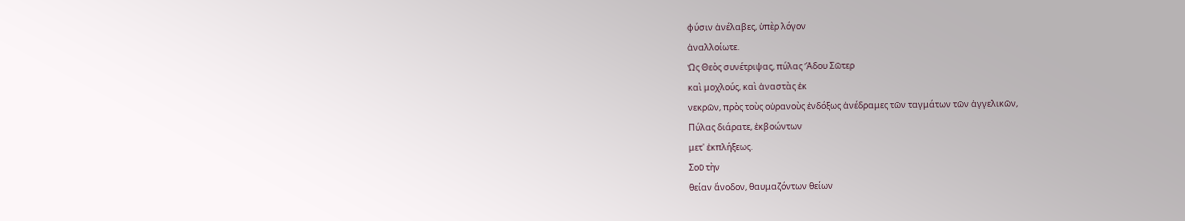φύσιν ἀνέλαβες, ὑπὲρ λόγον
ἀναλλοίωτε.
Ὡς Θεὸς συνέτριψας, πύλας Ἅδου Σῶτερ
καὶ μοχλούς, καὶ ἀναστὰς ἐκ
νεκρῶν, πρὸς τοὺς οὐρανοὺς ἐνδόξως ἀνέδραμες τῶν ταγμάτων τῶν ἀγγελικῶν,
Πύλας διάρατε, ἐκβοώντων
μετ' ἐκπλήξεως.
Σοῦ τὴν
θείαν ἄνοδον, θαυμαζόντων θείων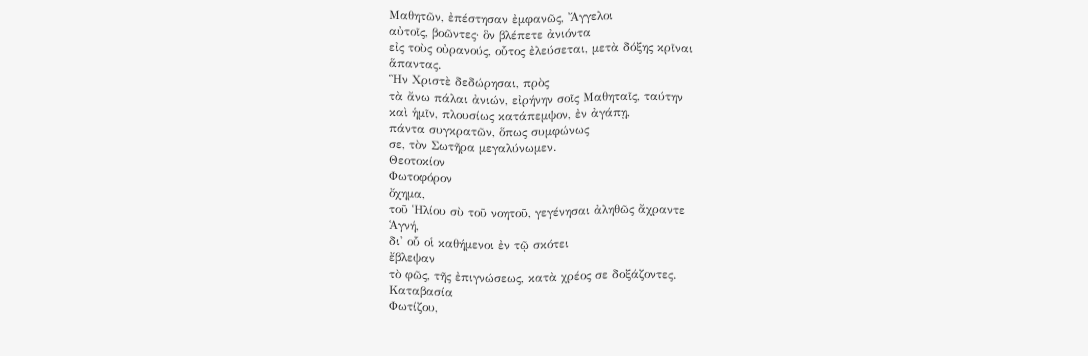Μαθητῶν, ἐπέστησαν ἐμφανῶς, Ἄγγελοι
αὐτοῖς, βοῶντες· ὃν βλέπετε ἀνιόντα
εἰς τοὺς οὐρανούς, οὗτος ἐλεύσεται, μετὰ δόξης κρῖναι
ἅπαντας.
Ἣν Χριστὲ δεδώρησαι, πρὸς
τὰ ἄνω πάλαι ἀνιών, εἰρήνην σοῖς Μαθηταῖς, ταύτην
καὶ ἡμῖν, πλουσίως κατάπεμψον, ἐν ἀγάπῃ,
πάντα συγκρατῶν, ὅπως συμφώνως
σε, τὸν Σωτῆρα μεγαλύνωμεν.
Θεοτοκίον
Φωτοφόρον
ὄχημα,
τοῦ Ἡλίου σὺ τοῦ νοητοῦ, γεγένησαι ἀληθῶς ἄχραντε
Ἁγνή,
δι' οὗ οἱ καθήμενοι ἐν τῷ σκότει
ἔβλεψαν
τὸ φῶς, τῆς ἐπιγνώσεως, κατὰ χρέος σε δοξάζοντες.
Καταβασία
Φωτίζου,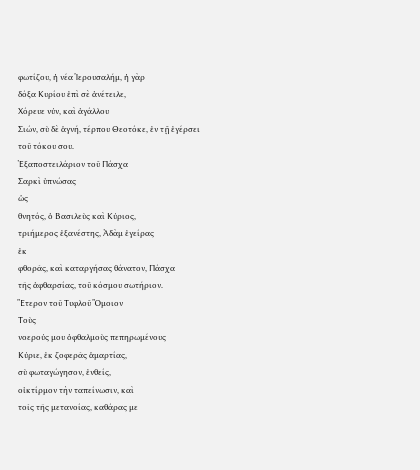φωτίζου, ἡ νέα Ἱερουσαλήμ, ἡ γὰρ
δόξα Κυρίου ἐπὶ σὲ ἀνέτειλε,
Χόρευε νύν, καὶ ἀγάλλου
Σιών, σὺ δὲ ἁγνή, τέρπου Θεοτόκε, ἐν τῇ ἐγέρσει
τοῦ τόκου σου.
Ἐξαποστειλάριον τοῦ Πάσχα
Σαρκὶ ὑπνώσας
ὡς
θνητός, ὁ Βασιλεὺς καὶ Κύριος,
τριήμερος ἐξανέστης, Ἀδὰμ ἐγείρας
ἐκ
φθορᾶς, καὶ καταργήσας θάνατον, Πάσχα
τῆς ἀφθαρσίας, τοῦ κόσμου σωτήριον.
Ἕτερον τοῦ Τυφλοῦ Ὅμοιον
Τοὺς
νοερούς μου ὀφθαλμοὺς πεπηρωμένους
Κύριε, ἐκ ζοφερᾶς ἁμαρτίας,
σὺ φωταγώγησον, ἐνθείς,
οἰκτίρμον τὴν ταπείνωσιν, καὶ
τοῖς τῆς μετανοίας, καθάρας με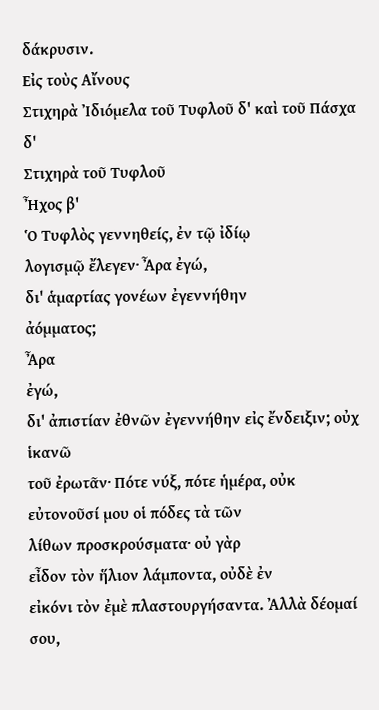δάκρυσιν.
Εἰς τοὺς Αἴνους
Στιχηρὰ Ἰδιόμελα τοῦ Τυφλοῦ δ' καὶ τοῦ Πάσχα δ'
Στιχηρὰ τοῦ Τυφλοῦ
Ἦχος β'
Ὁ Τυφλὸς γεννηθείς, ἐν τῷ ἰδίῳ
λογισμῷ ἔλεγεν· Ἆρα ἐγώ,
δι' ἁμαρτίας γονέων ἐγεννήθην
ἀόμματος;
Ἆρα
ἐγώ,
δι' ἀπιστίαν ἐθνῶν ἐγεννήθην εἰς ἔνδειξιν; οὐχ ἱκανῶ
τοῦ ἐρωτᾶν· Πότε νύξ, πότε ἡμέρα, οὐκ εὐτονοῦσί μου οἱ πόδες τὰ τῶν
λίθων προσκρούσματα· οὐ γὰρ
εἶδον τὸν ἥλιον λάμποντα, οὐδὲ ἐν
εἰκόνι τὸν ἐμὲ πλαστουργήσαντα. Ἀλλὰ δέομαί
σου,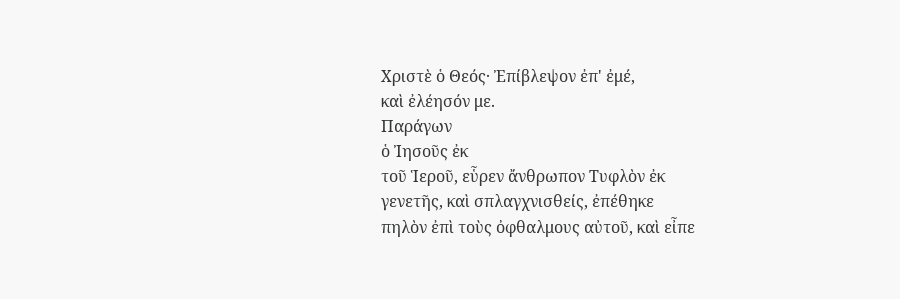Χριστὲ ὁ Θεός· Ἐπίβλεψον ἐπ' ἐμέ,
καὶ ἐλέησόν με.
Παράγων
ὁ Ἰησοῦς ἐκ
τοῦ Ἱεροῦ, εὗρεν ἄνθρωπον Τυφλὸν ἐκ
γενετῆς, καὶ σπλαγχνισθείς, ἐπέθηκε
πηλὸν ἐπὶ τοὺς ὀφθαλμους αὐτοῦ, καὶ εἶπε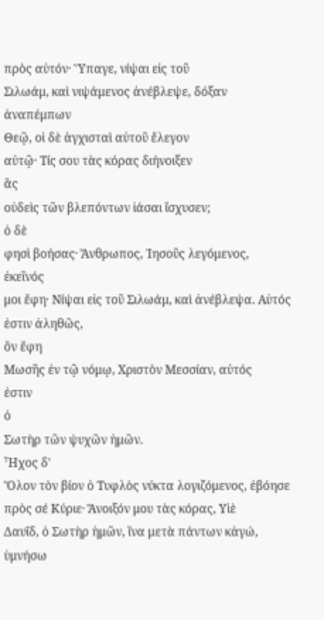πρὸς αὐτόν· Ὕπαγε, νίψαι εἰς τοῦ
Σιλωάμ, καὶ νιψάμενος ἀνέβλεψε, δόξαν
ἀναπέμπων
Θεῷ, οἱ δὲ ἀγχισταὶ αὐτοῦ ἔλεγον
αὐτῷ· Τίς σου τὰς κόρας διήνοιξεν
ἃς
οὐδεὶς τῶν βλεπόντων ἰάσαι ἴσχυσεν;
ὁ δὲ
φησὶ βοήσας· Ἄνθρωπος, Ἰησοῦς λεγόμενος,
ἐκεῖνός
μοι ἔφη· Νίψαι εἰς τοῦ Σιλωάμ, καὶ ἀνέβλεψα. Αὐτός ἐστιν ἀληθῶς,
ὃν ἔφη
Μωσῆς ἐν τῷ νόμῳ, Χριστὸν Μεσσίαν, αὐτός
ἐστιν
ὁ
Σωτὴρ τῶν ψυχῶν ἡμῶν.
Ἦχος δ'
Ὅλον τὸν βίον ὁ Τυφλὸς νύκτα λογιζόμενος, ἐβόησε
πρὸς σέ Κύριε· Ἄνοιξόν μου τὰς κόρας, Υἱὲ
Δαυΐδ, ὁ Σωτὴρ ἡμῶν, ἵνα μετὰ πάντων κἀγώ,
ὑμνήσω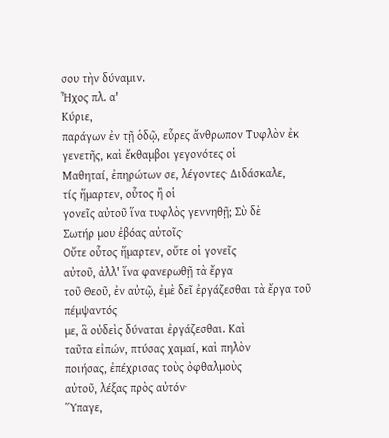σου τὴν δύναμιν.
Ἦχος πλ. α'
Κύριε,
παράγων ἐν τῇ ὁδῷ, εὗρες ἄνθρωπον Τυφλὸν ἐκ
γενετῆς, καὶ ἔκθαμβοι γεγονότες οἱ
Μαθηταί, ἐπηρώτων σε, λέγοντες· Διδάσκαλε,
τίς ἥμαρτεν, οὗτος ἢ οἱ
γονεῖς αὐτοῦ ἵνα τυφλὸς γεννηθῇ; Σὺ δὲ
Σωτήρ μου ἐβόας αὐτοῖς·
Οὔτε οὗτος ἥμαρτεν, οὔτε οἱ γονεῖς
αὐτοῦ, ἀλλ' ἵνα φανερωθῇ τὰ ἔργα
τοῦ Θεοῦ, ἐν αὐτῷ, ἐμὲ δεῖ ἐργάζεσθαι τὰ ἔργα τοῦ πέμψαντός
με, ἃ οὐδεὶς δύναται ἐργάζεσθαι. Καὶ
ταῦτα εἰπών, πτύσας χαμαί, καὶ πηλὸν
ποιήσας, ἐπέχρισας τοὺς ὀφθαλμοὺς
αὐτοῦ, λέξας πρὸς αὐτόν·
Ὕπαγε,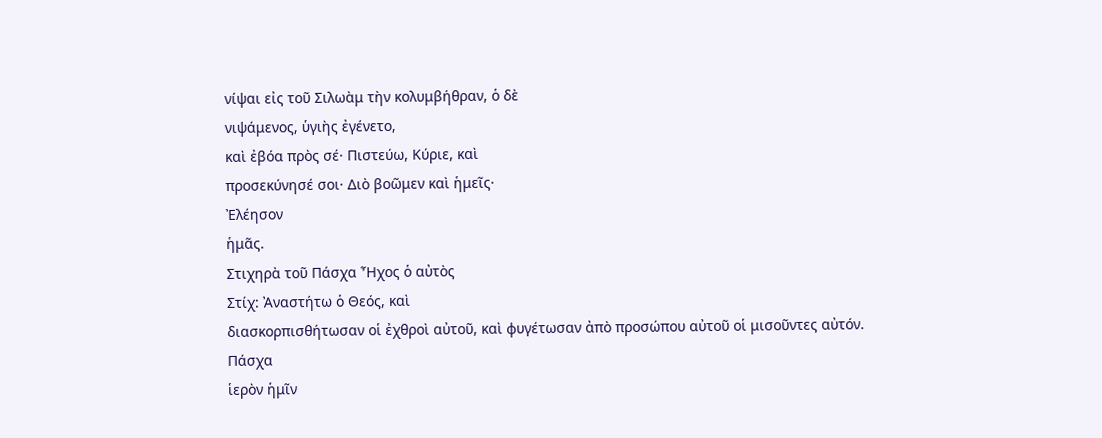νίψαι εἰς τοῦ Σιλωὰμ τὴν κολυμβήθραν, ὁ δὲ
νιψάμενος, ὑγιὴς ἐγένετο,
καὶ ἐβόα πρὸς σέ· Πιστεύω, Κύριε, καὶ
προσεκύνησέ σοι· Διὸ βοῶμεν καὶ ἡμεῖς·
Ἐλέησον
ἡμᾶς.
Στιχηρὰ τοῦ Πάσχα Ἦχος ὁ αὐτὸς
Στίχ: Ἀναστήτω ὁ Θεός, καὶ
διασκορπισθήτωσαν οἱ ἐχθροὶ αὐτοῦ, καὶ φυγέτωσαν ἀπὸ προσώπου αὐτοῦ οἱ μισοῦντες αὐτόν.
Πάσχα
ἱερὸν ἡμῖν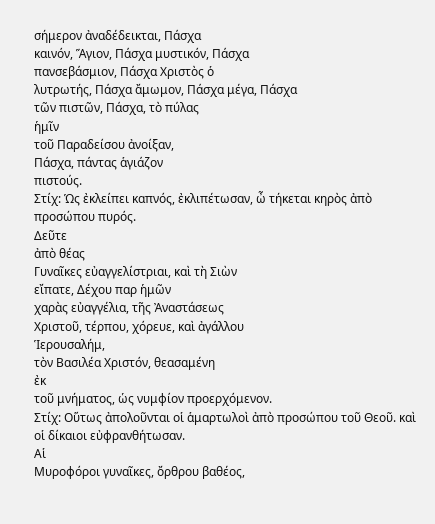σήμερον ἀναδέδεικται, Πάσχα
καινόν, Ἅγιον, Πάσχα μυστικόν, Πάσχα
πανσεβάσμιον, Πάσχα Χριστὸς ὁ
λυτρωτής, Πάσχα ἄμωμον, Πάσχα μέγα, Πάσχα
τῶν πιστῶν, Πάσχα, τὸ πύλας
ἡμῖν
τοῦ Παραδείσου ἀνοίξαν,
Πάσχα, πάντας ἁγιάζον
πιστούς.
Στίχ: Ὡς ἐκλείπει καπνός, ἐκλιπέτωσαν, ὦ τήκεται κηρὸς ἀπὸ προσώπου πυρός.
Δεῦτε
ἀπὸ θέας
Γυναῖκες εὐαγγελίστριαι, καὶ τὴ Σιὼν
εἴπατε, Δέχου παρ ἡμῶν
χαρὰς εὐαγγέλια, τῆς Ἀναστάσεως
Χριστοῦ, τέρπου, χόρευε, καὶ ἀγάλλου
Ἱερουσαλήμ,
τὸν Βασιλέα Χριστόν, θεασαμένη
ἐκ
τοῦ μνήματος, ὡς νυμφίον προερχόμενον.
Στίχ: Οὕτως ἀπολοῦνται οἱ ἁμαρτωλοὶ ἀπὸ προσώπου τοῦ Θεοῦ. καὶ οἱ δίκαιοι εὐφρανθήτωσαν.
Αἱ
Μυροφόροι γυναῖκες, ὄρθρου βαθέος,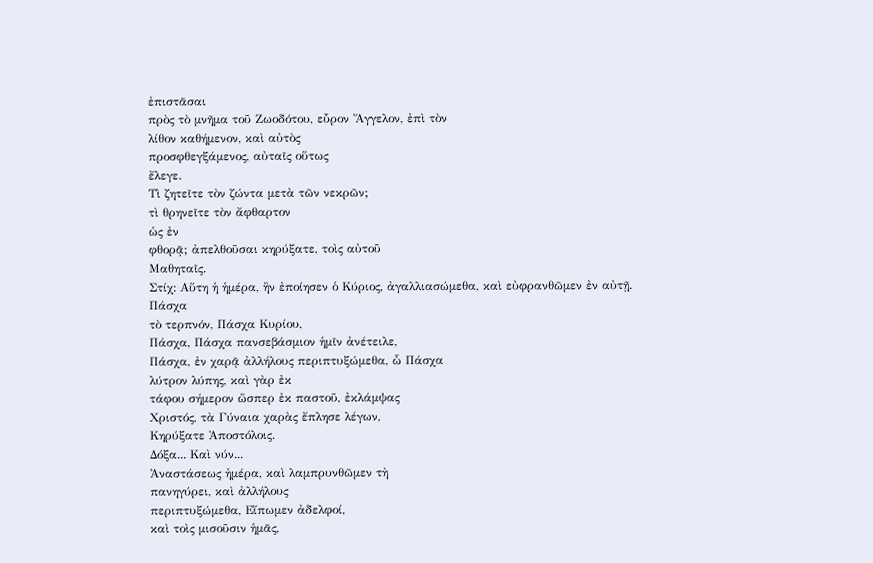ἐπιστᾶσαι
πρὸς τὸ μνῆμα τοῦ Ζωοδότου, εὗρον Ἄγγελον, ἐπὶ τὸν
λίθον καθήμενον, καὶ αὐτὸς
προσφθεγξάμενος, αὐταῖς οὕτως
ἔλεγε.
Τὶ ζητεῖτε τὸν ζώντα μετὰ τῶν νεκρῶν;
τὶ θρηνεῖτε τὸν ἄφθαρτον
ὡς ἐν
φθορᾷ; ἀπελθοῦσαι κηρύξατε, τοὶς αὐτοῦ
Μαθηταῖς.
Στίχ: Αὕτη ἡ ἡμέρα, ἣν ἐποίησεν ὁ Κύριος, ἀγαλλιασώμεθα, καὶ εὐφρανθῶμεν ἐν αὐτῇ.
Πάσχα
τὸ τερπνόν, Πάσχα Κυρίου,
Πάσχα, Πάσχα πανσεβάσμιον ἡμῖν ἀνέτειλε,
Πάσχα, ἐν χαρᾷ ἀλλήλους περιπτυξώμεθα, ὧ Πάσχα
λύτρον λύπης, καὶ γὰρ ἐκ
τάφου σήμερον ὥσπερ ἐκ παστοῦ, ἐκλάμψας
Χριστός, τὰ Γύναια χαρὰς ἔπλησε λέγων,
Κηρύξατε Ἀποστόλοις.
Δόξα... Καὶ νύν...
Ἀναστάσεως ἡμέρα, καὶ λαμπρυνθῶμεν τὴ
πανηγύρει, καὶ ἀλλήλους
περιπτυξώμεθα, Εἴπωμεν ἀδελφοί,
καὶ τοὶς μισοῦσιν ἡμᾶς,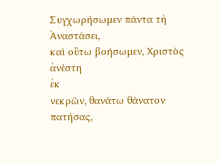Συγχωρήσωμεν πάντα τὴ Ἀναστάσει,
καὶ οὕτω βοήσωμεν, Χριστὸς ἀνέστη
ἐκ
νεκρῶν, θανάτω θάνατον πατήσας,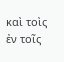καὶ τοὶς ἐν τοῖς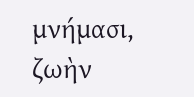μνήμασι, ζωὴν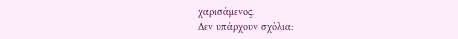χαρισάμενος.
Δεν υπάρχουν σχόλια: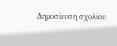Δημοσίευση σχολίου